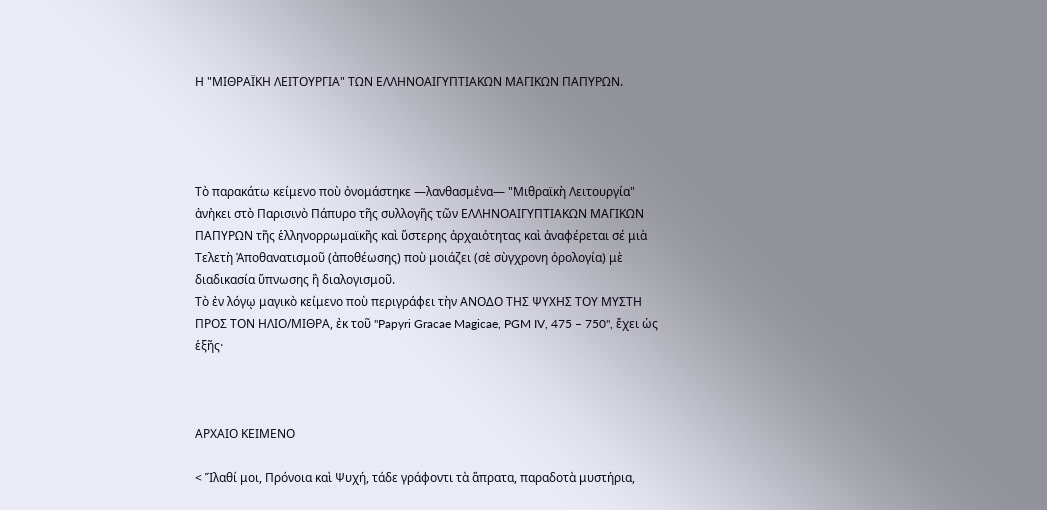Η "ΜΙΘΡΑΪΚΗ ΛΕΙΤΟΥΡΓΙΑ" ΤΩΝ ΕΛΛΗΝΟΑΙΓΥΠΤΙΑΚΩΝ ΜΑΓΙΚΩΝ ΠΑΠΥΡΩΝ.




Τὸ παρακάτω κείμενο ποὺ ὀνομάστηκε —λανθασμἐνα— "Μιθραϊκὴ Λειτουργία" ἀνἠκει στὸ Παρισινὸ Πάπυρο τῆς συλλογῆς τῶν ΕΛΛΗΝΟΑΙΓΥΠΤΙΑΚΩΝ ΜΑΓΙΚΩΝ ΠΑΠΥΡΩΝ τῆς ἑλληνορρωμαϊκῆς καὶ ὕστερης ἀρχαιὀτητας καὶ ἀναφέρεται σέ μιὰ Τελετὴ Ἀποθανατισμοῦ (ἀποθέωσης) ποὺ μοιάζει (σὲ σὺγχρονη ὀρολογία) μὲ διαδικασία ὕπνωσης ἢ διαλογισμοῦ.
Τὸ ἐν λόγῳ μαγικὸ κείμενο ποὺ περιγράφει τὴν ΑΝΟΔΟ ΤΗΣ ΨΥΧΗΣ ΤΟΥ ΜΥΣΤΗ ΠΡΟΣ ΤΟΝ ΗΛΙΟ/ΜΙΘΡΑ, ἐκ τοῦ "Papyri Gracae Magicae, PGM IV, 475 – 750", ἔχει ὡς ἑξῆς·



ΑΡΧΑΙΟ ΚΕΙΜΕΝΟ

< Ἵλαθί μοι, Πρόνοια καὶ Ψυχή, τάδε γράφοντι τὰ ἅπρατα, παραδοτὰ μυστήρια,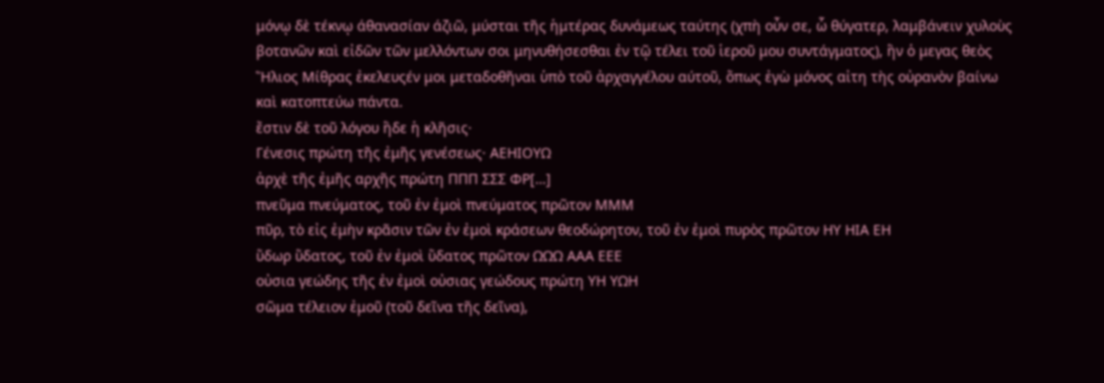μόνῳ δὲ τέκνῳ άθανασίαν άζιῶ, μύσται τῆς ἡμτέρας δυνάμεως ταύτης (χπὴ οὖν σε, ὧ θύγατερ, λαμβάνειν χυλοὺς βοτανῶν καὶ εἰδῶν τῶν μελλόντων σοι μηνυθήσεσθαι ἐν τῷ τέλει τοῦ ἱεροῦ μου συντάγματος), ἣν ὁ μεγας θεὸς Ἥλιος Μίθρας ἐκελευςέν μοι μεταδοθῆναι ὑπὸ τοῦ ἀρχαγγέλου αύτοῦ, ὅπως ἐγὼ μόνος αἰτη τὴς οὐρανὸν βαίνω καὶ κατοπτεύω πάντα.
ἔστιν δὲ τοῦ λόγου ἣδε ἡ κλῆσις·
Γένεσις πρώτη τῆς ἐμῆς γενέσεως· ΑΕΗΙΟΥΩ
ἀρχὲ τῆς ἐμῆς αρχῆς πρώτη ΠΠΠ ΣΣΣ ΦΡ[…]
πνεῦμα πνεύματος, τοῦ ἐν ἐμοὶ πνεύματος πρῶτον ΜΜΜ
πῦρ, τὸ εἰς ἐμὴν κρᾶσιν τῶν ἐν ἐμοὶ κράσεων θεοδώρητον, τοῦ ἐν ἐμοὶ πυρὸς πρῶτον ΗΥ ΗΙΑ ΕΗ
ὕδωρ ὕδατος, τοῦ ἐν ἐμοὶ ὕδατος πρῶτον ΩΩΩ ΑΑΑ ΕΕΕ
οὐσια γεώδης τῆς ἐν ἐμοὶ οὐσιας γεώδους πρώτη ΥΗ ΥΩΗ
σῶμα τέλειον ἐμοῦ (τοῦ δεῖνα τῆς δεῖνα),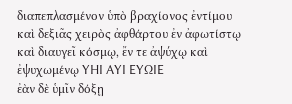διαπεπλασμένον ὑπὸ βραχίονος ἐντίμου καὶ δεξιᾶς χειρὸς ἀφθάρτου ἐν ἀφωτίστῳ καὶ διαυγεῖ κόσμῳ, ἔν τε ἀψύχῳ καὶ ἐψυχωμένῳ ΥΗΙ ΑΥΙ ΕΥΩΙΕ
ἐὰν δὲ ὑμῖν δόξῃ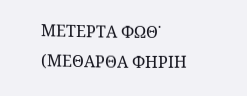ΜΕΤΕΡΤΑ ΦΩΘ˙ (ΜΕΘΑΡΘΑ ΦΗΡΙΗ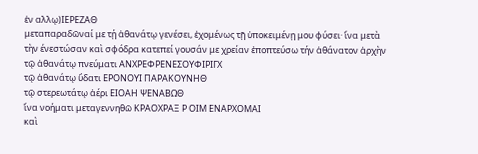ἑν αλλῳ)ΙΕΡΕΖΑΘ
μεταπαραδῶναί με τῄ ἀθανάτῳ γενέσει, ἐχομένως τῇ ὑποκειμένῃ μου φύσει· ἵνα μετὰ τὴν ένεστώσαν καὶ σφόδρα κατεπεί γουσάν με χρείαν ἐποπτεύσω τήν ἀθάνατον ἀρχὴν τῷ ἀθανάτῳ πνεύματι ΑΝΧΡΕΦΡΕΝΕΣΟΥΦΙΡΙΓΧ
τῷ ἀθανάτῳ ὕδατι ΕΡΟΝΟΥΙ ΠΑΡΑΚΟΥΝΗΘ
τῷ στερεωτάτῳ ἀέρι ΕΙΟΑΗ ΨΕΝΑΒΩΘ
ἵνα νοήματι μεταγεννηθῶ ΚΡΑΟΧΡΑΞ Ρ ΟΙΜ ΕΝΑΡΧΟΜΑΙ
καὶ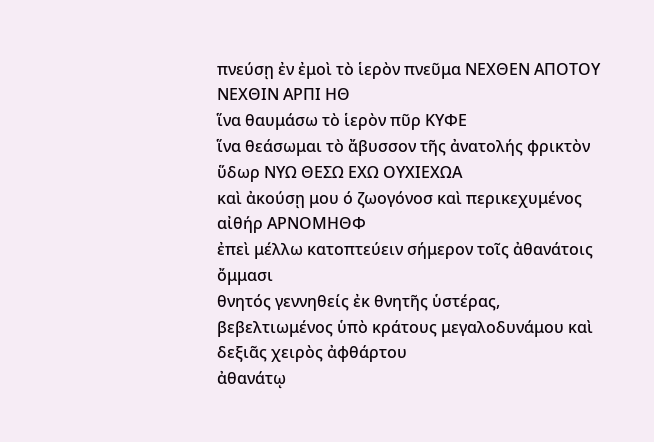πνεύσῃ ἐν ἐμοὶ τὸ ἱερὸν πνεῦμα ΝΕΧΘΕΝ ΑΠΟΤΟΥ ΝΕΧΘΙΝ ΑΡΠΙ ΗΘ
ἵνα θαυμάσω τὸ ἱερὸν πῦρ ΚΥΦΕ
ἵνα θεάσωμαι τὸ ἄβυσσoν τῆς ἀνατολής φρικτὸν ὕδωρ ΝΥΩ ΘΕΣΩ ΕΧΩ ΟΥΧΙΕΧΩΑ
καὶ ἀκούσῃ μου ό ζωογόνoσ καὶ περικεχυμένος αἰθήρ ΑΡΝΟΜΗΘΦ
ἐπεὶ μέλλω κατοπτεύειν σήμερον τοῖς ἀθανάτοις ὄμμασι
θνητός γεννηθείς ἐκ θνητῆς ὑστέρας, βεβελτιωμένος ὑπὸ κράτους μεγαλοδυνάμου καὶ δεξιᾶς χειρὸς ἀφθάρτου
ἀθανάτῳ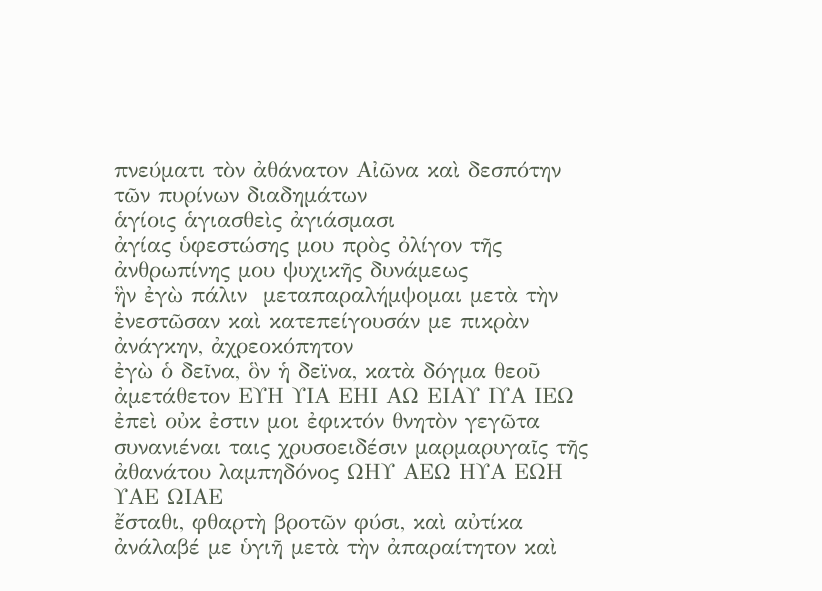πνεύματι τὸν ἀθάνατον Αἰῶνα καὶ δεσπότην τῶν πυρίνων διαδημάτων
ἁγίοις ἁγιασθεὶς ἀγιάσμασι
ἀγίας ὑφεστώσης μου πρὸς ὀλίγον τῆς ἀνθρωπίνης μου ψυχικῆς δυνάμεως
ἣν ἐγὼ πάλιν  μεταπαραλήμψομαι μετὰ τὴν ἐνεστῶσαν καὶ κατεπείγουσάν με πικρὰν ἀνάγκην, ἀχρεοκόπητον
ἐγὼ ὁ δεῖνα, ὃν ἡ δεϊνα, κατὰ δόγμα θεοῦ ἀμετάθετον ΕΥΗ ΥΙΑ ΕΗΙ ΑΩ ΕΙΑΥ ΙΥΑ ΙΕΩ
ἐπεὶ οὐκ ἐστιν μοι ἐφικτόν θνητὸν γεγῶτα συνανιέναι ταις χρυσοειδέσιν μαρμαρυγαῖς τῆς ἀθανάτου λαμπηδόνος ΩΗΥ ΑΕΩ ΗΥΑ ΕΩΗ ΥΑΕ ΩΙΑΕ
ἔσταθι, φθαρτὴ βροτῶν φύσι, καὶ αὐτίκα ἀνάλαβέ με ὑγιῆ μετὰ τὴν ἀπαραίτητον καὶ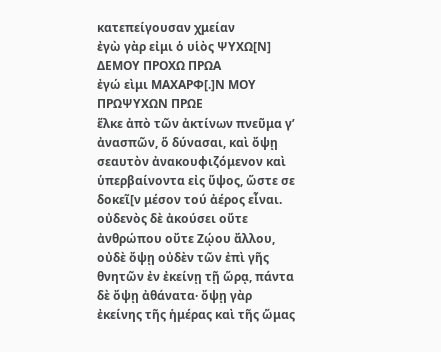κατεπείγουσαν χμείαν
ἐγὼ γὰρ εἰμι ὁ υἱὸς ΨΥΧΩ[Ν] ΔΕΜΟΥ ΠΡΟΧΩ ΠΡΩΑ
ἐγώ εὶμι ΜΑΧΑΡΦ[.]Ν ΜΟΥ ΠΡΩΨΥΧΩΝ ΠΡΩΕ
ἕλκε ἀπὸ τῶν ἀκτίνων πνεῦμα γ’ ἀνασπῶν, ὅ δύνασαι, καὶ ὄψῃ σεαυτὸν ἀνακουφιζόμενον καὶ  ὑπερβαίνοντα εἰς ὕψος, ὥστε σε δοκεῖ[ν μέσoν τού ἀέρος εἶναι. οὐδενὸς δὲ ἀκούσει οὔτε ἀνθρώπου οὔτε Ζῴου ἄλλου, οὐδὲ ὄψῃ οὐδὲν τῶν ἐπὶ γῆς θνητῶν ἐν ἐκείνῃ τῇ ὥρᾳ, πάντα δὲ ὄψῃ ἀθάνατα· ὄψῃ γὰρ  ἐκείνης τῆς ἡμέρας καὶ τῆς ὥμας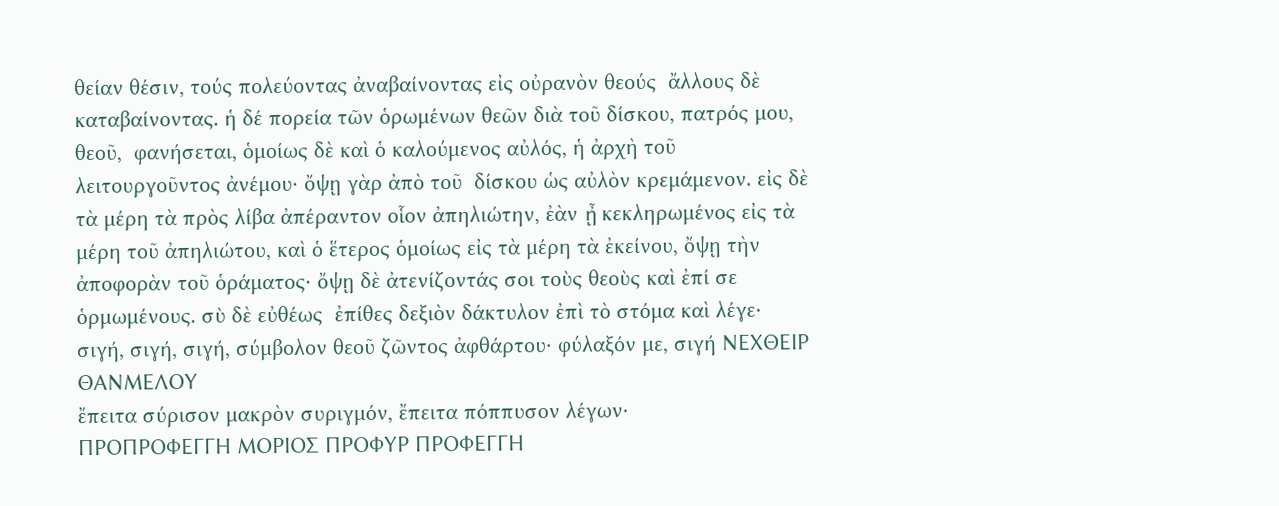θείαν θέσιν, τούς πολεύοντας ἀναβαίνοντας εἰς οὐρανὸν θεούς  ἄλλους δὲ καταβαίνοντας. ἡ δέ πορεία τῶν ὁρωμένων θεῶν διὰ τοῦ δίσκου, πατρός μου, θεοῦ,  φανήσεται, ὁμοίως δὲ καὶ ὁ καλούμενος αὐλός, ἡ ἀρχὴ τοῦ λειτουργοῦντος ἀνέμου· ὄψῃ γὰρ ἀπὸ τοῦ  δίσκου ὡς αὐλὸν κρεμάμενον. εἰς δὲ τὰ μέρη τὰ πρὸς λίβα ἀπέραντον οἷον ἀπηλιώτην, ἐὰν ᾖ κεκληρωμένος εἰς τὰ μέρη τοῦ ἀπηλιώτου, καὶ ὁ ἕτερος ὁμοίως εἰς τὰ μέρη τὰ ἐκείνου, ὄψῃ τὴν ἀποφορὰν τοῦ ὁράματος· ὄψῃ δὲ ἀτενίζοντάς σοι τοὺς θεοὺς καὶ ἐπί σε ὁρμωμένους. σὺ δὲ εὐθέως  ἐπίθες δεξιὸν δάκτυλον ἐπὶ τὸ στόμα καὶ λέγε·
σιγή, σιγή, σιγή, σύμβολον θεοῦ ζῶντος ἀφθάρτου· φύλαξόν με, σιγή ΝΕΧΘΕΙΡ ΘΑΝΜΕΛΟΥ
ἔπειτα σύρισον μακρὸν συριγμόν, ἔπειτα πόππυσον λέγων·
ΠΡΟΠΡΟΦΕΓΓΗ ΜΟΡΙΟΣ ΠΡΟΦΥΡ ΠΡΟΦΕΓΓΗ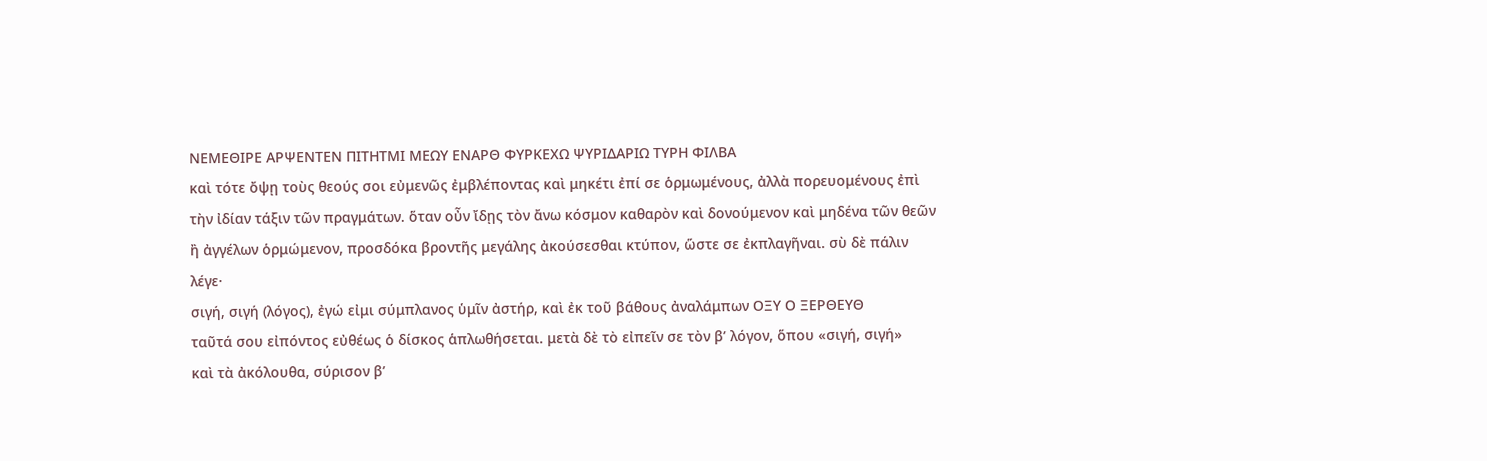ΝΕΜΕΘΙΡΕ ΑΡΨΕΝΤΕΝ ΠΙΤΗΤΜΙ ΜΕΩΥ ΕΝΑΡΘ ΦΥΡΚΕΧΩ ΨΥΡΙΔΑΡΙΩ ΤΥΡΗ ΦΙΛΒΑ
καὶ τότε ὄψῃ τοὺς θεούς σοι εὐμενῶς ἐμβλέποντας καὶ μηκέτι ἐπί σε ὁρμωμένους, ἀλλὰ πορευομένους ἐπὶ τὴν ἰδίαν τάξιν τῶν πραγμάτων. ὅταν οὖν ἴδῃς τὸν ἄνω κόσμον καθαρὸν καὶ δονούμενον καὶ μηδένα τῶν θεῶν ἢ ἀγγέλων ὁρμώμενον, προσδόκα βροντῆς μεγάλης ἀκούσεσθαι κτύπον, ὥστε σε ἐκπλαγῆναι. σὺ δὲ πάλιν λέγε·
σιγή, σιγή (λόγος), ἐγώ εἰμι σύμπλανος ὑμῖν ἀστήρ, καὶ ἐκ τοῦ βάθους ἀναλάμπων ΟΞΥ Ο ΞΕΡΘΕΥΘ
ταῦτά σου εἰπόντος εὐθέως ὁ δίσκος ἁπλωθήσεται. μετὰ δὲ τὸ εἰπεῖν σε τὸν βʹ λόγον, ὅπου «σιγή, σιγή»
καὶ τὰ ἀκόλουθα, σύρισον βʹ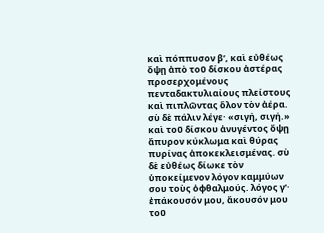καὶ πόππυσον βʹ, καὶ εὐθέως ὄψῃ ἀπὸ τοῦ δίσκου ἀστέρας προσερχομένους πενταδακτυλιαίους πλείστους καὶ πιπλῶντας ὅλον τὸν ἀέρα. σὺ δὲ πάλιν λέγε· «σιγή, σιγή.» καὶ τοῦ δίσκου ἀνυγέντος ὄψῃ ἄπυρον κύκλωμα καὶ θύρας πυρίνας ἀποκεκλεισμένας. σὺ δὲ εὐθέως δίωκε τὸν ὑποκείμενον λόγον καμμύων σου τοὺς ὀφθαλμούς. λόγος γʹ·
ἐπάκουσόν μου, ἄκουσόν μου τοῦ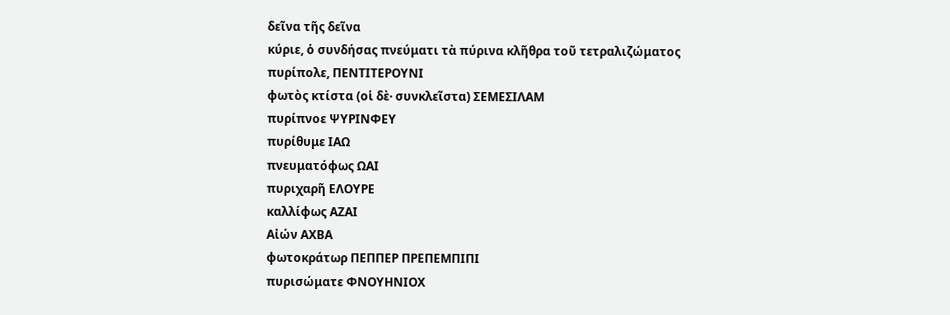δεῖνα τῆς δεῖνα
κύριε, ὁ συνδήσας πνεύματι τὰ πύρινα κλῆθρα τοῦ τετραλιζώματος
πυρίπολε, ΠΕΝΤΙΤΕΡΟΥΝΙ
φωτὸς κτίστα (οἱ δὲ· συνκλεῖστα) ΣΕΜΕΣΙΛΑΜ
πυρίπνοε ΨΥΡΙΝΦΕΥ
πυρίθυμε ΙΑΩ
πνευματόφως ΩΑΙ
πυριχαρῆ ΕΛΟΥΡΕ
καλλίφως ΑΖΑΙ
Αἰών ΑΧΒΑ
φωτοκράτωρ ΠΕΠΠΕΡ ΠΡΕΠΕΜΠΙΠΙ
πυρισώματε ΦΝΟΥΗΝΙΟΧ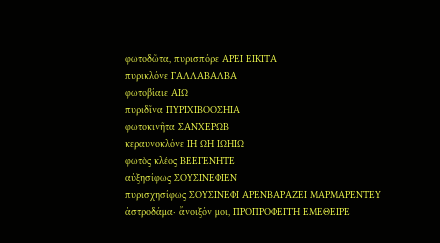φωτοδῶτα, πυρισπόρε ΑΡΕΙ ΕΙΚΙΤΑ
πυρικλόνε ΓΑΛΛΑΒΑΛΒΑ
φωτοβίαιε ΑΙΩ
πυριδῖνα ΠΥΡΙΧΙΒΟΟΣΗΙΑ
φωτοκινῆτα ΣΑΝΧΕΡΩΒ
κεραυνοκλόνε ΙΗ ΩΗ ΙΩΗΙΩ
φωτὸς κλέος ΒΕΕΓΕΝΗΤΕ
αὐξησίφως ΣΟΥΣΙΝΕΦΙΕΝ
πυρισχησίφως ΣΟΥΣΙΝΕΦΙ ΑΡΕΝΒΑΡΑΖΕΙ ΜΑΡΜΑΡΕΝΤΕΥ
ἀστροδάμα· ἄνοιξόν μοι, ΠΡΟΠΡΟΦΕΓΓΗ ΕΜΕΘΕΙΡΕ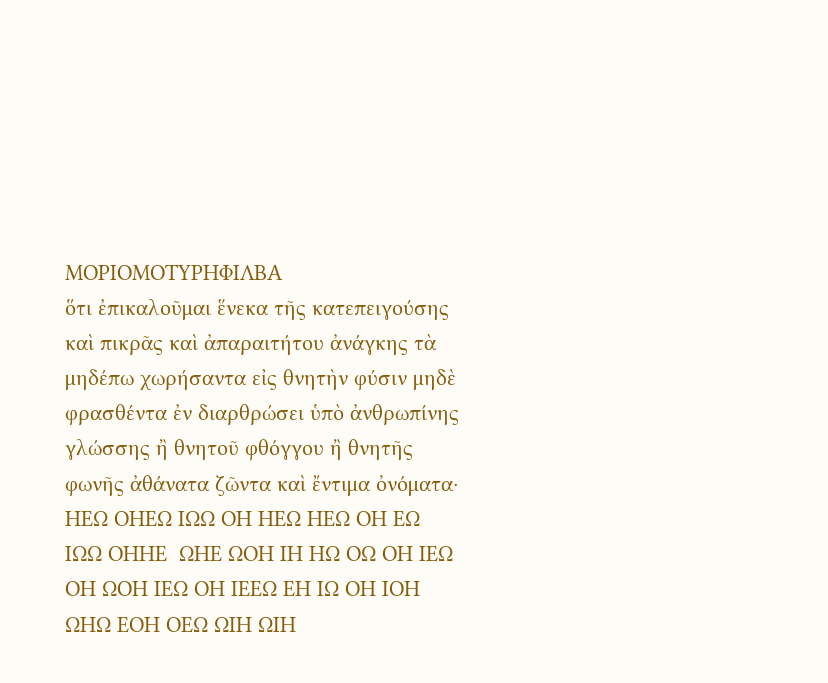ΜΟΡΙΟΜΟΤΥΡΗΦΙΛΒΑ
ὅτι ἐπικαλοῦμαι ἕνεκα τῆς κατεπειγούσης καὶ πικρᾶς καὶ ἀπαραιτήτου ἀνάγκης τὰ μηδέπω χωρήσαντα εἰς θνητὴν φύσιν μηδὲ φρασθέντα ἐν διαρθρώσει ὑπὸ ἀνθρωπίνης γλώσσης ἢ θνητοῦ φθόγγου ἢ θνητῆς φωνῆς ἀθάνατα ζῶντα καὶ ἔντιμα ὀνόματα·
ΗΕΩ ΟΗΕΩ ΙΩΩ ΟΗ ΗΕΩ ΗΕΩ ΟΗ ΕΩ ΙΩΩ ΟΗΗΕ  ΩΗΕ ΩΟΗ ΙΗ ΗΩ ΟΩ ΟΗ ΙΕΩ ΟΗ ΩΟΗ ΙΕΩ ΟΗ ΙΕΕΩ ΕΗ ΙΩ ΟΗ ΙΟΗ ΩΗΩ ΕΟΗ ΟΕΩ ΩΙΗ ΩΙΗ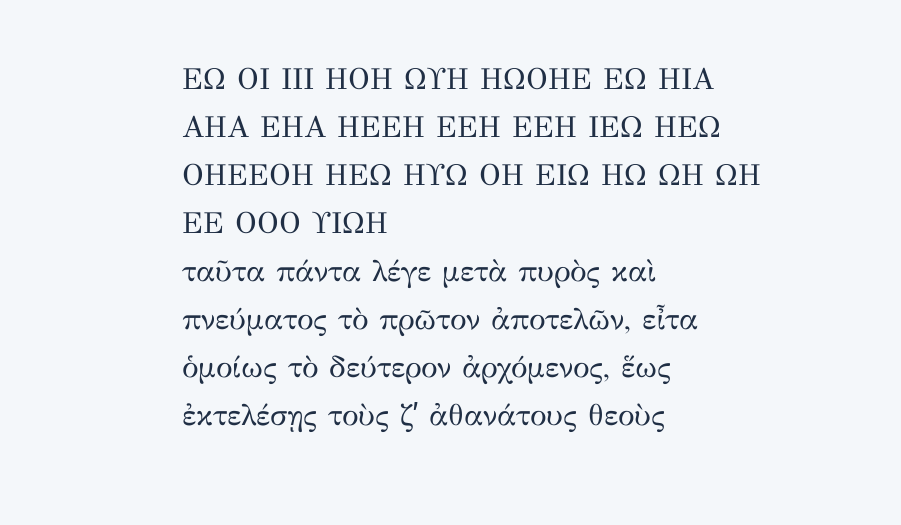ΕΩ ΟΙ ΙΙΙ ΗΟΗ ΩΥΗ ΗΩΟΗΕ ΕΩ ΗΙΑ ΑΗΑ ΕΗΑ ΗΕΕΗ ΕΕΗ ΕΕΗ ΙΕΩ ΗΕΩ ΟΗΕΕΟΗ ΗΕΩ ΗΥΩ ΟΗ ΕΙΩ ΗΩ ΩΗ ΩΗ ΕΕ ΟΟΟ ΥΙΩΗ
ταῦτα πάντα λέγε μετὰ πυρὸς καὶ πνεύματος τὸ πρῶτον ἀποτελῶν, εἶτα ὁμοίως τὸ δεύτερον ἀρχόμενος, ἕως ἐκτελέσῃς τοὺς ζʹ ἀθανάτους θεοὺς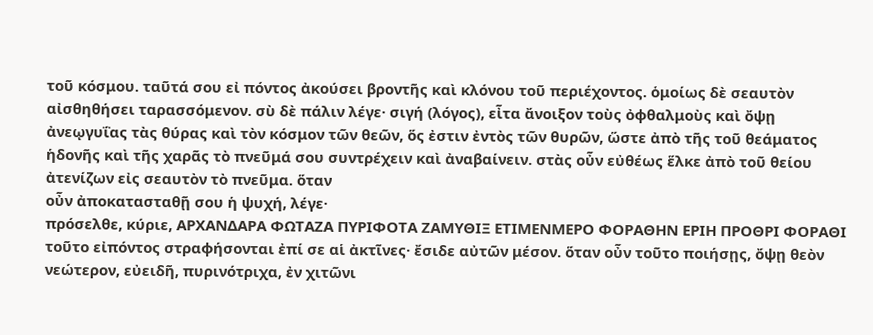τοῦ κόσμου. ταῦτά σου εἰ πόντος ἀκούσει βροντῆς καὶ κλόνου τοῦ περιέχοντος. ὁμοίως δὲ σεαυτὸν αἰσθηθήσει ταρασσόμενον. σὺ δὲ πάλιν λέγε· σιγή (λόγος), εἶτα ἄνοιξον τοὺς ὀφθαλμοὺς καὶ ὄψῃ ἀνεῳγυΐας τὰς θύρας καὶ τὸν κόσμον τῶν θεῶν, ὅς ἐστιν ἐντὸς τῶν θυρῶν, ὥστε ἀπὸ τῆς τοῦ θεάματος ἡδονῆς καὶ τῆς χαρᾶς τὸ πνεῦμά σου συντρέχειν καὶ ἀναβαίνειν. στὰς οὖν εὐθέως ἕλκε ἀπὸ τοῦ θείου ἀτενίζων εἰς σεαυτὸν τὸ πνεῦμα. ὅταν
οὖν ἀποκατασταθῇ σου ἡ ψυχή, λέγε·
πρόσελθε, κύριε, ΑΡΧΑΝΔΑΡΑ ΦΩΤΑΖΑ ΠΥΡΙΦΟΤΑ ΖΑΜΥΘΙΞ ΕΤΙΜΕΝΜΕΡΟ ΦΟΡΑΘΗΝ ΕΡΙΗ ΠΡΟΘΡΙ ΦΟΡΑΘΙ
τοῦτο εἰπόντος στραφήσονται ἐπί σε αἱ ἀκτῖνες· ἔσιδε αὐτῶν μέσον. ὅταν οὖν τοῦτο ποιήσῃς, ὄψῃ θεὸν νεώτερον, εὐειδῆ, πυρινότριχα, ἐν χιτῶνι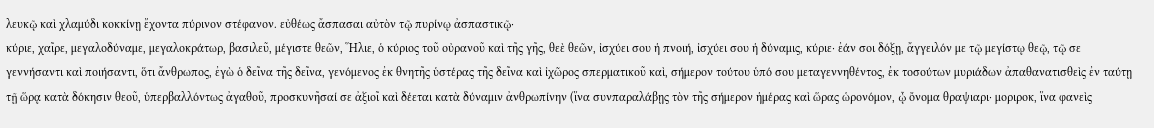λευκῷ καὶ χλαμύδι κοκκίνῃ ἔχοντα πύρινον στέφανον. εὐθέως ἄσπασαι αὐτὸν τῷ πυρίνῳ ἀσπαστικῷ·
κύριε, χαῖρε, μεγαλοδύναμε, μεγαλοκράτωρ, βασιλεῦ, μέγιστε θεῶν, Ἥλιε, ὁ κύριος τοῦ οὐρανοῦ καὶ τῆς γῆς, θεὲ θεῶν, ἰσχύει σου ἡ πνοιή, ἰσχύει σου ἡ δύναμις, κύριε· ἐάν σοι δόξῃ, ἄγγειλόν με τῷ μεγίστῳ θεῷ, τῷ σε γεννήσαντι καὶ ποιήσαντι, ὅτι ἄνθρωπος, ἐγὼ ὁ δεῖνα τῆς δεῖνα, γενόμενος ἐκ θνητῆς ὑστέρας τῆς δεῖνα καὶ ἰχῶρος σπερματικοῦ καὶ, σήμερον τούτου ὑπό σου μεταγεννηθέντος, ἐκ τοσούτων μυριάδων ἀπαθανατισθεὶς ἐν ταύτῃ τῇ ὥρᾳ κατὰ δόκησιν θεοῦ, ὑπερβαλλόντως ἀγαθοῦ, προσκυνῆσαί σε ἀξιοῖ καὶ δέεται κατὰ δύναμιν ἀνθρωπίνην (ἵνα συνπαραλάβῃς τὸν τῆς σήμερον ἡμέρας καὶ ὥρας ὡρονόμον, ᾦ ὄνομα θραψιαρι· μοριροκ, ἵνα φανεὶς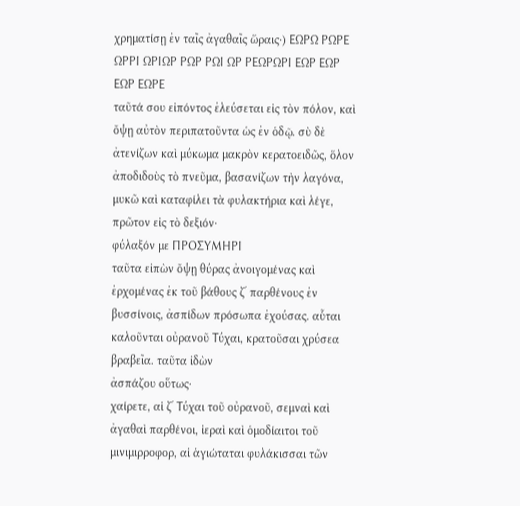χρηματίσῃ ἐν ταῖς ἀγαθαῖς ὥραις·) ΕΩΡΩ ΡΩΡΕ ΩΡΡΙ ΩΡΙΩΡ ΡΩΡ ΡΩΙ ΩΡ ΡΕΩΡΩΡΙ ΕΩΡ ΕΩΡ ΕΩΡ ΕΩΡΕ
ταῦτά σου εἰπόντος ἐλεύσεται εἰς τὸν πόλον, καὶ ὄψῃ αὐτὸν περιπατοῦντα ὡς ἐν ὁδῷ. σὺ δὲ ἀτενίζων καὶ μύκωμα μακρὸν κερατοειδῶς, ὅλον ἀποδιδοὺς τὸ πνεῦμα, βασανίζων τὴν λαγόνα, μυκῶ καὶ καταφίλει τὰ φυλακτήρια καὶ λέγε, πρῶτον εἰς τὸ δεξιόν·
φύλαξόν με ΠΡΟΣΥΜΗΡΙ
ταῦτα εἰπὼν ὄψῃ θύρας ἀνοιγομένας καὶ ἐρχομένας ἐκ τοῦ βάθους ζʹ παρθένους ἐν βυσσίνοις, ἀσπίδων πρόσωπα ἐχούσας. αὗται καλοῦνται οὐρανοῦ Τύχαι, κρατοῦσαι χρύσεα βραβεῖα. ταῦτα ἰδὼν
ἀσπάζου οὕτως·
χαίρετε, αἱ ζʹ Τύχαι τοῦ οὐρανοῦ, σεμναὶ καὶ ἀγαθαὶ παρθένοι, ἱεραὶ καὶ ὁμοδίαιτοι τοῦ μινιμιρροφορ, αἱ ἁγιώταται φυλάκισσαι τῶν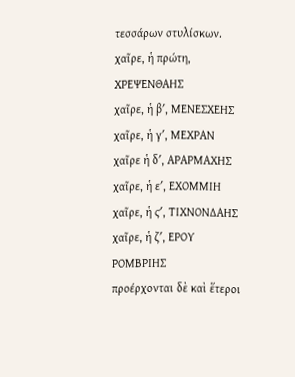τεσσάρων στυλίσκων.
χαῖρε, ἡ πρώτη, ΧΡΕΨΕΝΘΑΗΣ
χαῖρε, ἡ βʹ, ΜΕΝΕΣΧΕΗΣ
χαῖρε, ἡ γʹ, ΜΕΧΡΑΝ
χαῖρε ἡ δʹ, ΑΡΑΡΜΑΧΗΣ
χαῖρε, ἡ εʹ, ΕΧΟΜΜΙΗ
χαῖρε, ἡ ϛʹ, ΤΙΧΝΟΝΔΑΗΣ
χαῖρε, ἡ ζʹ, ΕΡΟΥ ΡΟΜΒΡΙΗΣ
προέρχονται δὲ καὶ ἕτεροι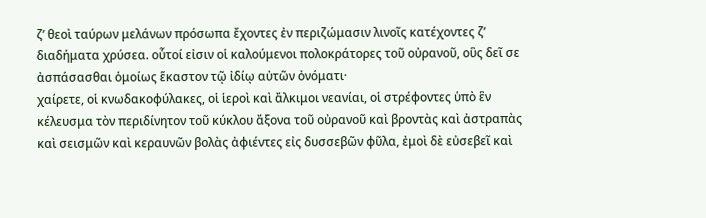ζʹ θεοὶ ταύρων μελάνων πρόσωπα ἔχοντες ἐν περιζώμασιν λινοῖς κατέχοντες ζʹ διαδήματα χρύσεα. οὗτοί εἰσιν οἱ καλούμενοι πολοκράτορες τοῦ οὐρανοῦ, οὓς δεῖ σε ἀσπάσασθαι ὁμοίως ἕκαστον τῷ ἰδίῳ αὐτῶν ὀνόματι·
χαίρετε, οἱ κνωδακοφύλακες, οἱ ἱεροὶ καὶ ἄλκιμοι νεανίαι, οἱ στρέφοντες ὑπὸ ἓν κέλευσμα τὸν περιδίνητον τοῦ κύκλου ἄξονα τοῦ οὐρανοῦ καὶ βροντὰς καὶ ἀστραπὰς καὶ σεισμῶν καὶ κεραυνῶν βολὰς ἀφιέντες εἰς δυσσεβῶν φῦλα, ἐμοὶ δὲ εὐσεβεῖ καὶ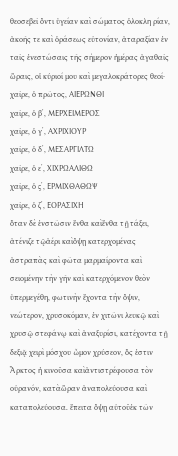θεοσεβεῖ ὄντι ὑγείαν καὶ σώματος ὁλοκλη ρίαν, ἀκοῆς τε καὶ ὁράσεως εὐτονίαν, ἀταραξίαν ἐν ταῖς ἐνεστώσαις τῆς σήμερον ἡμέρας ἀγαθαῖς ὥραις, οἱ κύριοί μου καὶ μεγαλοκράτορες θεοί·
χαῖρε, ὁ πρῶτος, ΑΙΕΡΩΝΘΙ
χαῖρε, ὁ βʹ, ΜΕΡΧΕΙΜΕΡΟΣ
χαῖρε, ὁ γʹ, ΑΧΡΙΧΙΟΥΡ
χαῖρε, ὁ δʹ, ΜΕΣΑΡΓΙΛΤΩ
χαῖρε, ὁ εʹ, ΧΙΧΡΩΑΛΙΘΩ
χαῖρε, ὁ ϛʹ, ΕΡΜΙΧΘΑΘΩΨ
χαῖρε, ὁ ζʹ, ΕΟΡΑΣΙΧΗ
ὅταν δὲ ἐνστῶσιν ἔνθα καὶἔνθα τῇ τάξει, ἀτένιζε τῷἀέρι καὶὄψῃ κατερχομένας ἀστραπὰς καὶ φῶτα μαρμαίροντα καὶ σειομένην τὴν γῆν καὶ κατερχόμενον θεὸν ὑπερμεγέθη, φωτινὴν ἔχοντα τὴν ὄψιν, νεώτερον, χρυσοκόμαν, ἐν χιτῶνι λευκῷ καὶ χρυσῷ στεφάνῳ καὶ ἀναξυρίσι, κατέχοντα τῇ δεξιᾷ χειρὶ μόσχου ὦμον χρύσεον, ὅς ἐστιν Ἄρκτος ἡ κινοῦσα καὶἀντιστρέφουσα τὸν οὐρανόν, κατὰὥραν ἀναπολεύουσα καὶ καταπολεύουσα. ἔπειτα ὄψῃ αὐτοῦἐκ τῶν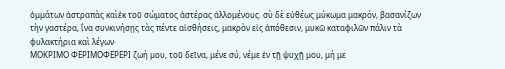ὀμμάτων ἀστραπὰς καὶἐκ τοῦ σώματος ἀστέρας ἁλλομένους. σὺ δὲ εὐθέως μύκωμα μακρόν, βασανίζων τὴν γαστέρα, ἵνα συνκινήσῃς τὰς πέντε αἰσθήσεις, μακρὸν εἰς ἀπόθεσιν, μυκῶ καταφιλῶν πάλιν τὰ φυλακτήρια καὶ λέγων·
ΜΟΚΡΙΜΟ ΦΕΡΙΜΟΦΕΡΕΡΙ ζωή μου, τοῦ δεῖνα, μένε σύ, νέμε ἐν τῇ ψυχῇ μου, μή με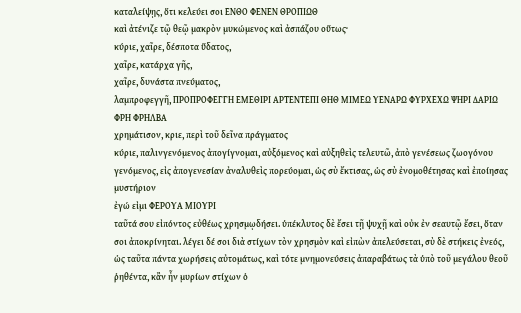καταλείψῃς, ὅτι κελεύει σοι ΕΝΘΟ ΦΕΝΕΝ ΘΡΟΠΙΩΘ
καὶ ἀτένιζε τῷ θεῷ μακρὸν μυκώμενος καὶ ἀσπάζου οὕτως·
κύριε, χαῖρε, δέσποτα ὕδατος,
χαῖρε, κατάρχα γῆς,
χαῖρε, δυνάστα πνεύματος,
λαμπροφεγγῆ, ΠΡΟΠΡΟΦΕΓΓΗ ΕΜΕΘΙΡΙ ΑΡΤΕΝΤΕΠΙ ΘΗΘ ΜΙΜΕΩ ΥΕΝΑΡΩ ΦΥΡΧΕΧΩ ΨΗΡΙ ΔΑΡΙΩ  ΦΡΗ ΦΡΗΛΒΑ
χρημάτισον, κριε, περὶ τοῦ δεῖνα πράγματος
κύριε, παλινγενόμενος ἀπογίγνομαι, αὐξόμενος καὶ αὐξηθεὶς τελευτῶ, ἀπὸ γενέσεως ζωογόνου γενόμενος, εἰς ἀπογενεσίαν ἀναλυθεὶς πορεύομαι, ὡς σὺ ἔκτισας, ὡς σὺ ἐνομοθέτησας καὶ ἐποίησας μυστήριον
ἐγώ εἰμι ΦΕΡΟΥΑ ΜΙΟΥΡΙ
ταῦτά σου εἰπόντος εὐθέως χρησμῳδήσει. ὑπέκλυτος δὲ ἔσει τῇ ψυχῇ καὶ οὐκ ἐν σεαυτῷ ἔσει, ὅταν σοι ἀποκρίνηται. λέγει δέ σοι διὰ στίχων τὸν χρησμὸν καὶ εἰπὼν ἀπελεύσεται, σὺ δὲ στήκεις ἐνεός, ὡς ταῦτα πάντα χωρήσεις αὐτομάτως, καὶ τότε μνημονεύσεις ἀπαραβάτως τὰ ὑπὸ τοῦ μεγάλου θεοῦ ῥηθέντα, κἂν ἦν μυρίων στίχων ὁ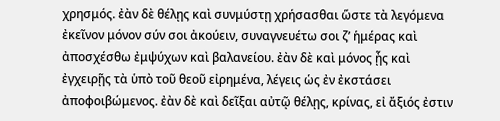χρησμός. ἐὰν δὲ θέλῃς καὶ συνμύστῃ χρήσασθαι ὥστε τὰ λεγόμενα ἐκεῖνον μόνον σύν σοι ἀκούειν, συναγνευέτω σοι ζʹ ἡμέρας καὶ ἀποσχέσθω ἐμψύχων καὶ βαλανείου. ἐὰν δὲ καὶ μόνος ᾖς καὶ ἐγχειρῇς τὰ ὑπὸ τοῦ θεοῦ εἰρημένα, λέγεις ὡς ἐν ἐκστάσει ἀποφοιβώμενος. ἐὰν δὲ καὶ δεῖξαι αὐτῷ θέλῃς, κρίνας, εἰ ἄξιός ἐστιν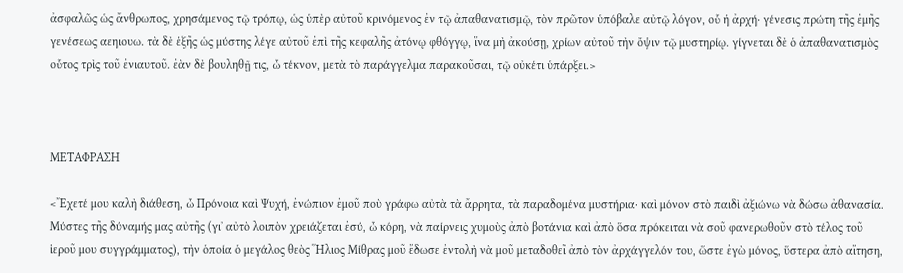ἀσφαλῶς ὡς ἄνθρωπος, χρησάμενος τῷ τρόπῳ, ὡς ὑπὲρ αὐτοῦ κρινόμενος ἐν τῷ ἀπαθανατισμῷ, τὸν πρῶτον ὑπόβαλε αὐτῷ λόγον, οὗ ἡ ἀρχή· γένεσις πρώτη τῆς ἐμῆς γενέσεως αεηιουω. τὰ δὲ ἑξῆς ὡς μύστης λέγε αὐτοῦ ἐπὶ τῆς κεφαλῆς ἀτόνῳ φθόγγῳ, ἵνα μὴ ἀκούσῃ, χρίων αὐτοῦ τὴν ὄψιν τῷ μυστηρίῳ. γίγνεται δὲ ὁ ἀπαθανατισμὸς οὗτος τρὶς τοῦ ἐνιαυτοῦ. ἐὰν δὲ βουληθῇ τις, ὦ τέκνον, μετὰ τὸ παράγγελμα παρακοῦσαι, τῷ οὐκέτι ὑπάρξει.>



ΜΕΤΑΦΡΑΣΗ

<Ἔχετέ μου καλὴ διάθεση, ὦ Πρόνοια καὶ Ψυχή, ἐνώπιον ἐμοῦ ποὺ γράφω αὐτὰ τὰ ἄρρητα, τὰ παραδομένα μυστήρια· καὶ μόνον στὸ παιδὶ ἀξιώνω νὰ δώσω ἀθανασία. Μύστες τῆς δύναμής μας αὐτῆς (γι᾿ αὐτὸ λοιπὸν χρειάζεται ἐσύ, ὦ κόρη, νὰ παίρνεις χυμοὺς ἀπὸ βοτάνια καὶ ἀπὸ ὅσα πρόκειται νὰ σοῦ φανερωθοῦν στὸ τέλος τοῦ ἱεροῦ μου συγγράμματος), τὴν ὁποία ὁ μεγάλος θεὸς Ἥλιος Μίθρας μοῦ ἔδωσε ἐντολὴ νὰ μοῦ μεταδοθεῖ ἀπὸ τὸν ἀρχάγγελόν του, ὥστε ἐγὼ μόνος, ὕστερα ἀπὸ αἴτηση,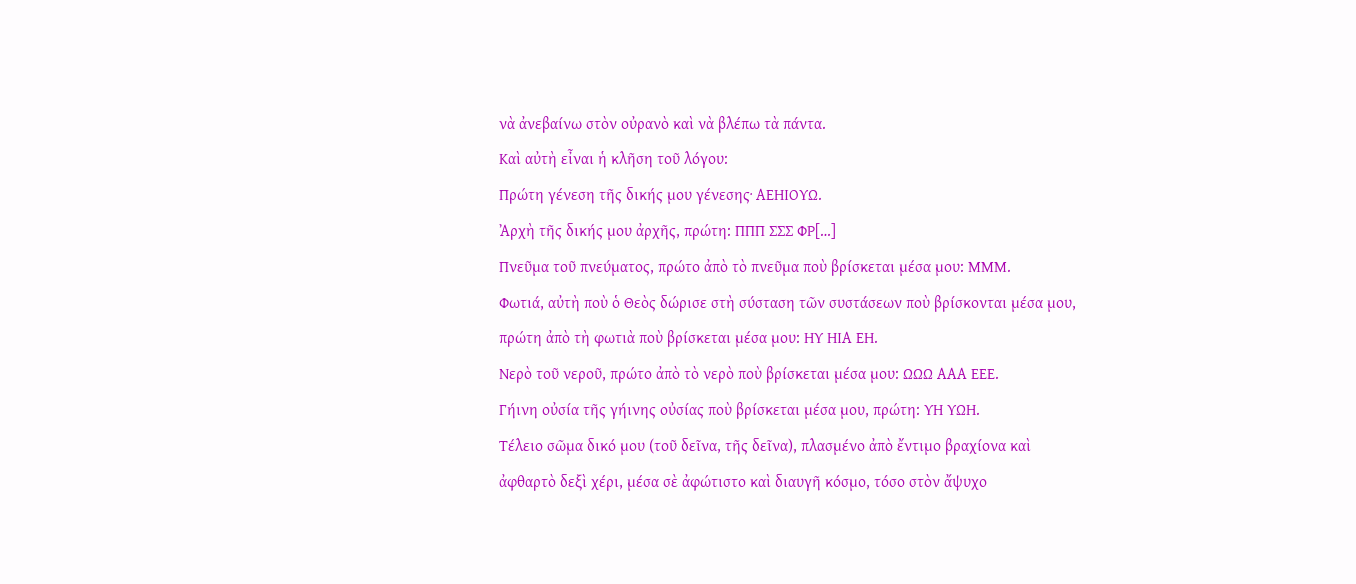νὰ ἀνεβαίνω στὸν οὐρανὸ καὶ νὰ βλέπω τὰ πάντα.
Καὶ αὐτὴ εἶναι ἡ κλῆση τοῦ λόγου:
Πρώτη γένεση τῆς δικής μου γένεσης· ΑΕΗΙΟΥΩ.
Ἀρχὴ τῆς δικής μου ἀρχῆς, πρώτη: ΠΠΠ ΣΣΣ ΦΡ[…]
Πνεῦμα τοῦ πνεύματος, πρώτο ἀπὸ τὸ πνεῦμα ποὺ βρίσκεται μέσα μου: ΜΜΜ.
Φωτιά, αὐτὴ ποὺ ὁ Θεὸς δώρισε στὴ σύσταση τῶν συστάσεων ποὺ βρίσκονται μέσα μου, πρώτη ἀπὸ τὴ φωτιὰ ποὺ βρίσκεται μέσα μου: ΗΥ ΗΙΑ ΕΗ.
Νερὸ τοῦ νεροῦ, πρώτο ἀπὸ τὸ νερὸ ποὺ βρίσκεται μέσα μου: ΩΩΩ ΑΑΑ ΕΕΕ.
Γήινη οὐσία τῆς γήινης οὐσίας ποὺ βρίσκεται μέσα μου, πρώτη: ΥΗ ΥΩΗ.
Τέλειο σῶμα δικό μου (τοῦ δεῖνα, τῆς δεῖνα), πλασμένο ἀπὸ ἔντιμο βραχίονα καὶ ἀφθαρτὸ δεξὶ χέρι, μέσα σὲ ἀφώτιστο καὶ διαυγῆ κόσμο, τόσο στὸν ἄψυχο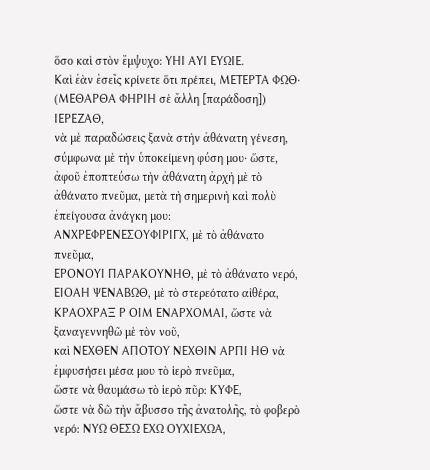ὅσο καὶ στὸν ἔμψυχο: ΥΗΙ ΑΥΙ ΕΥΩΙΕ.
Καὶ ἐὰν ἐσεῖς κρίνετε ὅτι πρέπει, ΜΕΤΕΡΤΑ ΦΩΘ· (ΜΕΘΑΡΘΑ ΦΗΡΙΗ σὲ ἄλλη [παράδοση]) ΙΕΡΕΖΑΘ,
νὰ μὲ παραδώσεις ξανὰ στὴν ἀθάνατη γένεση, σύμφωνα μὲ τὴν ὑποκείμενη φύση μου· ὥστε, ἀφοῦ ἐποπτεύσω τὴν ἀθάνατη ἀρχὴ μὲ τὸ ἀθάνατο πνεῦμα, μετὰ τὴ σημερινὴ καὶ πολὺ ἐπείγουσα ἀνάγκη μου:
ΑΝΧΡΕΦΡΕΝΕΣΟΥΦΙΡΙΓΧ, μὲ τὸ ἀθάνατο πνεῦμα,
ΕΡΟΝΟΥΙ ΠΑΡΑΚΟΥΝΗΘ, μὲ τὸ ἀθάνατο νερό,
ΕΙΟΑΗ ΨΕΝΑΒΩΘ, μὲ τὸ στερεότατο αἰθέρα,
ΚΡΑΟΧΡΑΞ Ρ ΟΙΜ ΕΝΑΡΧΟΜΑΙ, ὥστε νὰ ξαναγεννηθῶ μὲ τὸν νοῦ,
καὶ ΝΕΧΘΕΝ ΑΠΟΤΟΥ ΝΕΧΘΙΝ ΑΡΠΙ ΗΘ νὰ ἐμφυσήσει μέσα μου τὸ ἱερὸ πνεῦμα,
ὥστε νὰ θαυμάσω τὸ ἱερὸ πῦρ: ΚΥΦΕ,
ὥστε νὰ δῶ τὴν ἄβυσσο τῆς ἀνατολῆς, τὸ φοβερὸ νερό: ΝΥΩ ΘΕΣΩ ΕΧΩ ΟΥΧΙΕΧΩΑ,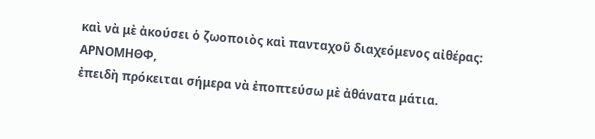καὶ νὰ μὲ ἀκούσει ὁ ζωοποιὸς καὶ πανταχοῦ διαχεόμενος αἰθέρας: ΑΡΝΟΜΗΘΦ,
ἐπειδὴ πρόκειται σήμερα νὰ ἐποπτεύσω μὲ ἀθάνατα μάτια.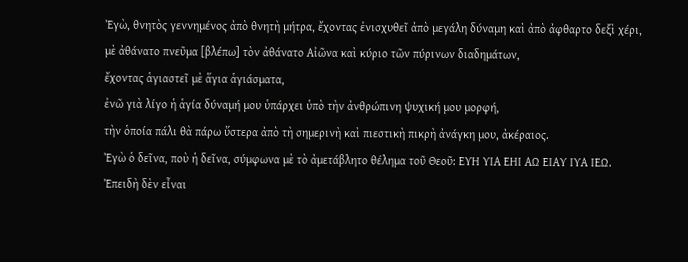Ἐγὼ, θνητὸς γεννημένος ἀπὸ θνητὴ μήτρα, ἔχοντας ἐνισχυθεῖ ἀπὸ μεγάλη δύναμη καὶ ἀπὸ ἀφθαρτο δεξὶ χέρι,
μὲ ἀθάνατο πνεῦμα [βλέπω] τὸν ἀθάνατο Αἰῶνα καὶ κύριο τῶν πύρινων διαδημάτων,
ἔχοντας ἁγιαστεῖ μὲ ἅγια ἁγιάσματα,
ἐνῶ γιὰ λίγο ἡ ἁγία δύναμή μου ὑπάρχει ὑπὸ τὴν ἀνθρώπινη ψυχική μου μορφή,
τὴν ὁποία πάλι θὰ πάρω ὕστερα ἀπὸ τὴ σημερινὴ καὶ πιεστικὴ πικρὴ ἀνάγκη μου, ἀκέραιος.
Ἐγὼ ὁ δεῖνα, ποὺ ἡ δεῖνα, σύμφωνα μὲ τὸ ἀμετάβλητο θέλημα τοῦ Θεοῦ: ΕΥΗ ΥΙΑ ΕΗΙ ΑΩ ΕΙΑΥ ΙΥΑ ΙΕΩ.
Ἐπειδὴ δὲν εἶναι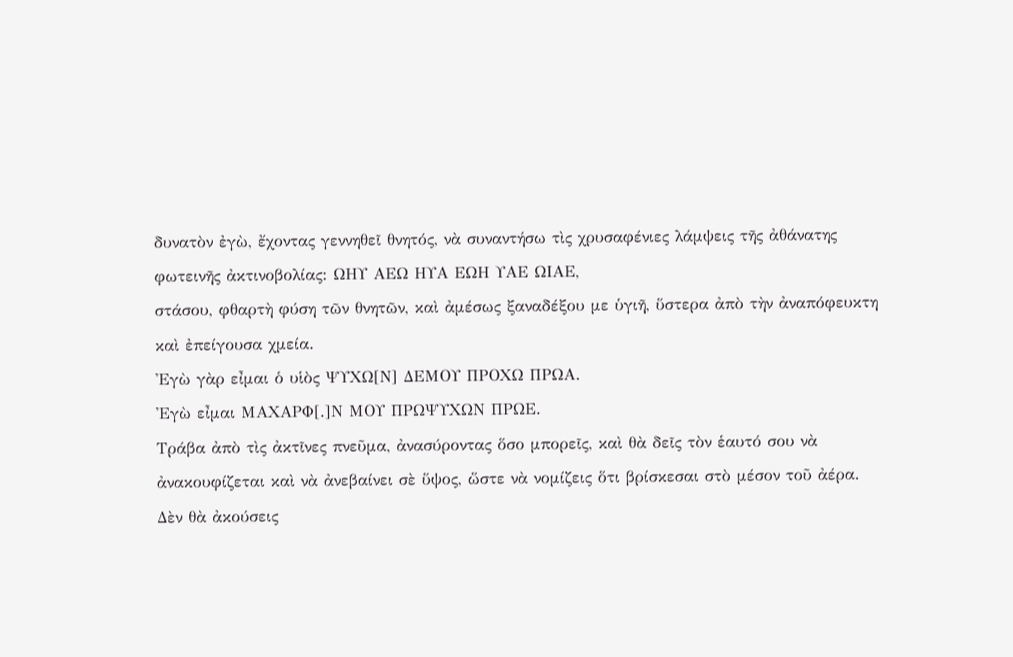δυνατὸν ἐγὼ, ἔχοντας γεννηθεῖ θνητός, νὰ συναντήσω τὶς χρυσαφένιες λάμψεις τῆς ἀθάνατης φωτεινῆς ἀκτινοβολίας: ΩΗΥ ΑΕΩ ΗΥΑ ΕΩΗ ΥΑΕ ΩΙΑΕ,
στάσου, φθαρτὴ φύση τῶν θνητῶν, καὶ ἀμέσως ξαναδέξου με ὑγιῆ, ὕστερα ἀπὸ τὴν ἀναπόφευκτη καὶ ἐπείγουσα χμεία.
Ἐγὼ γὰρ εἶμαι ὁ υἱὸς ΨΥΧΩ[Ν] ΔΕΜΟΥ ΠΡΟΧΩ ΠΡΩΑ.
Ἐγὼ εἶμαι ΜΑΧΑΡΦ[.]Ν ΜΟΥ ΠΡΩΨΥΧΩΝ ΠΡΩΕ.
Τράβα ἀπὸ τὶς ἀκτῖνες πνεῦμα, ἀνασύροντας ὅσο μπορεῖς, καὶ θὰ δεῖς τὸν ἑαυτό σου νὰ ἀνακουφίζεται καὶ νὰ ἀνεβαίνει σὲ ὕψος, ὥστε νὰ νομίζεις ὅτι βρίσκεσαι στὸ μέσον τοῦ ἀέρα.
Δὲν θὰ ἀκούσεις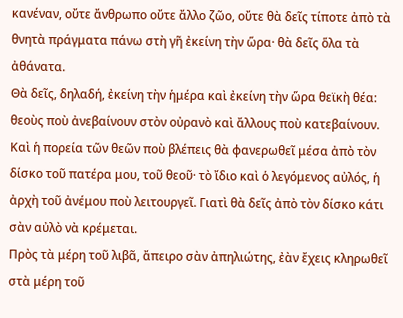κανέναν, οὔτε ἄνθρωπο οὔτε ἄλλο ζῶο, οὔτε θὰ δεῖς τίποτε ἀπὸ τὰ θνητὰ πράγματα πάνω στὴ γῆ ἐκείνη τὴν ὥρα· θὰ δεῖς ὅλα τὰ ἀθάνατα.
Θὰ δεῖς, δηλαδή, ἐκείνη τὴν ἡμέρα καὶ ἐκείνη τὴν ὥρα θεϊκὴ θέα: θεοὺς ποὺ ἀνεβαίνουν στὸν οὐρανὸ καὶ ἄλλους ποὺ κατεβαίνουν.
Καὶ ἡ πορεία τῶν θεῶν ποὺ βλέπεις θὰ φανερωθεῖ μέσα ἀπὸ τὸν δίσκο τοῦ πατέρα μου, τοῦ θεοῦ· τὸ ἴδιο καὶ ὁ λεγόμενος αὐλός, ἡ ἀρχὴ τοῦ ἀνέμου ποὺ λειτουργεῖ. Γιατὶ θὰ δεῖς ἀπὸ τὸν δίσκο κάτι σὰν αὐλὸ νὰ κρέμεται.
Πρὸς τὰ μέρη τοῦ λιβᾶ, ἄπειρο σὰν ἀπηλιώτης, ἐὰν ἔχεις κληρωθεῖ στὰ μέρη τοῦ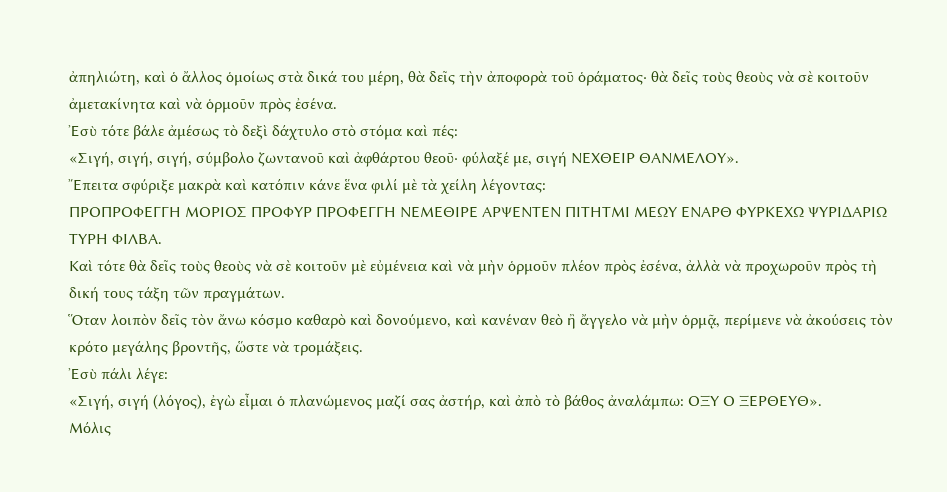ἀπηλιώτη, καὶ ὁ ἄλλος ὁμοίως στὰ δικά του μέρη, θὰ δεῖς τὴν ἀποφορὰ τοῦ ὁράματος· θὰ δεῖς τοὺς θεοὺς νὰ σὲ κοιτοῦν ἀμετακίνητα καὶ νὰ ὁρμοῦν πρὸς ἐσένα.
Ἐσὺ τότε βάλε ἀμέσως τὸ δεξὶ δάχτυλο στὸ στόμα καὶ πές:
«Σιγή, σιγή, σιγή, σύμβολο ζωντανοῦ καὶ ἀφθάρτου θεοῦ· φύλαξέ με, σιγή ΝΕΧΘΕΙΡ ΘΑΝΜΕΛΟΥ».
Ἔπειτα σφύριξε μακρὰ καὶ κατόπιν κάνε ἕνα φιλί μὲ τὰ χείλη λέγοντας:
ΠΡΟΠΡΟΦΕΓΓΗ ΜΟΡΙΟΣ ΠΡΟΦΥΡ ΠΡΟΦΕΓΓΗ ΝΕΜΕΘΙΡΕ ΑΡΨΕΝΤΕΝ ΠΙΤΗΤΜΙ ΜΕΩΥ ΕΝΑΡΘ ΦΥΡΚΕΧΩ ΨΥΡΙΔΑΡΙΩ ΤΥΡΗ ΦΙΛΒΑ.
Καὶ τότε θὰ δεῖς τοὺς θεοὺς νὰ σὲ κοιτοῦν μὲ εὐμένεια καὶ νὰ μὴν ὁρμοῦν πλέον πρὸς ἐσένα, ἀλλὰ νὰ προχωροῦν πρὸς τὴ δική τους τάξη τῶν πραγμάτων.
Ὅταν λοιπὸν δεῖς τὸν ἄνω κόσμο καθαρὸ καὶ δονούμενο, καὶ κανέναν θεὸ ἢ ἄγγελο νὰ μὴν ὁρμᾷ, περίμενε νὰ ἀκούσεις τὸν κρότο μεγάλης βροντῆς, ὥστε νὰ τρομάξεις.
Ἐσὺ πάλι λέγε:
«Σιγή, σιγή (λόγος), ἐγὼ εἶμαι ὁ πλανώμενος μαζί σας ἀστήρ, καὶ ἀπὸ τὸ βάθος ἀναλάμπω: ΟΞΥ Ο ΞΕΡΘΕΥΘ».
Μόλις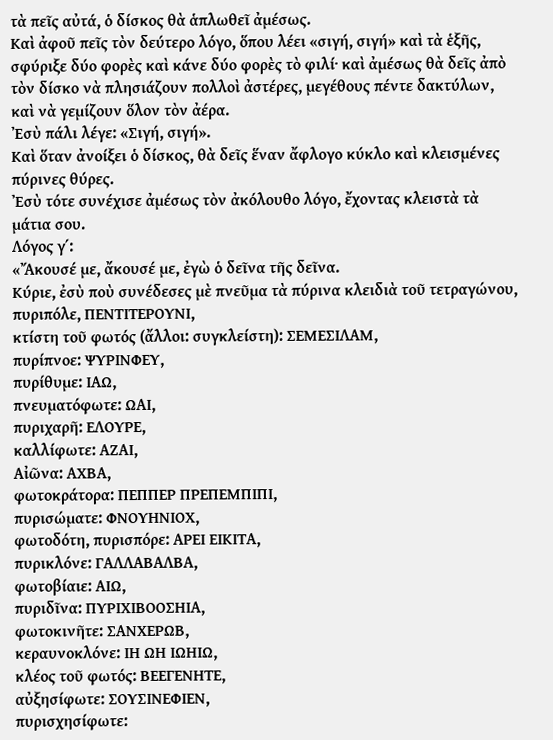τὰ πεῖς αὐτά, ὁ δίσκος θὰ ἁπλωθεῖ ἀμέσως.
Καὶ ἀφοῦ πεῖς τὸν δεύτερο λόγο, ὅπου λέει «σιγή, σιγή» καὶ τὰ ἑξῆς, σφύριξε δύο φορὲς καὶ κάνε δύο φορὲς τὸ φιλί· καὶ ἀμέσως θὰ δεῖς ἀπὸ τὸν δίσκο νὰ πλησιάζουν πολλοὶ ἀστέρες, μεγέθους πέντε δακτύλων, καὶ νὰ γεμίζουν ὅλον τὸν ἀέρα.
Ἐσὺ πάλι λέγε: «Σιγή, σιγή».
Καὶ ὅταν ἀνοίξει ὁ δίσκος, θὰ δεῖς ἕναν ἄφλογο κύκλο καὶ κλεισμένες πύρινες θύρες.
Ἐσὺ τότε συνέχισε ἀμέσως τὸν ἀκόλουθο λόγο, ἔχοντας κλειστὰ τὰ μάτια σου.
Λόγος γ΄:
«Ἄκουσέ με, ἄκουσέ με, ἐγὼ ὁ δεῖνα τῆς δεῖνα.
Κύριε, ἐσὺ ποὺ συνέδεσες μὲ πνεῦμα τὰ πύρινα κλειδιὰ τοῦ τετραγώνου,
πυριπόλε, ΠΕΝΤΙΤΕΡΟΥΝΙ,
κτίστη τοῦ φωτός (ἄλλοι: συγκλείστη): ΣΕΜΕΣΙΛΑΜ,
πυρίπνοε: ΨΥΡΙΝΦΕΥ,
πυρίθυμε: ΙΑΩ,
πνευματόφωτε: ΩΑΙ,
πυριχαρῆ: ΕΛΟΥΡΕ,
καλλίφωτε: ΑΖΑΙ,
Αἰῶνα: ΑΧΒΑ,
φωτοκράτορα: ΠΕΠΠΕΡ ΠΡΕΠΕΜΠΙΠΙ,
πυρισώματε: ΦΝΟΥΗΝΙΟΧ,
φωτοδότη, πυρισπόρε: ΑΡΕΙ ΕΙΚΙΤΑ,
πυρικλόνε: ΓΑΛΛΑΒΑΛΒΑ,
φωτοβίαιε: ΑΙΩ,
πυριδῖνα: ΠΥΡΙΧΙΒΟΟΣΗΙΑ,
φωτοκινῆτε: ΣΑΝΧΕΡΩΒ,
κεραυνοκλόνε: ΙΗ ΩΗ ΙΩΗΙΩ,
κλέος τοῦ φωτός: ΒΕΕΓΕΝΗΤΕ,
αὐξησίφωτε: ΣΟΥΣΙΝΕΦΙΕΝ,
πυρισχησίφωτε: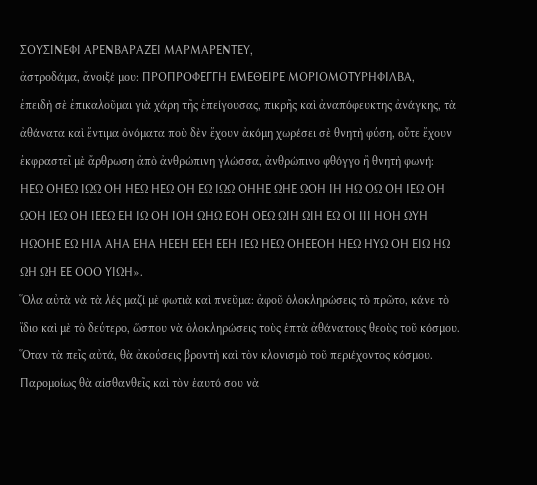ΣΟΥΣΙΝΕΦΙ ΑΡΕΝΒΑΡΑΖΕΙ ΜΑΡΜΑΡΕΝΤΕΥ,
ἀστροδάμα, ἄνοιξέ μου: ΠΡΟΠΡΟΦΕΓΓΗ ΕΜΕΘΕΙΡΕ ΜΟΡΙΟΜΟΤΥΡΗΦΙΛΒΑ,
ἐπειδὴ σὲ ἐπικαλοῦμαι γιὰ χάρη τῆς ἐπείγουσας, πικρῆς καὶ ἀναπόφευκτης ἀνάγκης, τὰ ἀθάνατα καὶ ἔντιμα ὀνόματα ποὺ δὲν ἔχουν ἀκόμη χωρέσει σὲ θνητὴ φύση, οὔτε ἔχουν ἐκφραστεῖ μὲ ἄρθρωση ἀπὸ ἀνθρώπινη γλώσσα, ἀνθρώπινο φθόγγο ἢ θνητὴ φωνή:
ΗΕΩ ΟΗΕΩ ΙΩΩ ΟΗ ΗΕΩ ΗΕΩ ΟΗ ΕΩ ΙΩΩ ΟΗΗΕ ΩΗΕ ΩΟΗ ΙΗ ΗΩ ΟΩ ΟΗ ΙΕΩ ΟΗ ΩΟΗ ΙΕΩ ΟΗ ΙΕΕΩ ΕΗ ΙΩ ΟΗ ΙΟΗ ΩΗΩ ΕΟΗ ΟΕΩ ΩΙΗ ΩΙΗ ΕΩ ΟΙ ΙΙΙ ΗΟΗ ΩΥΗ ΗΩΟΗΕ ΕΩ ΗΙΑ ΑΗΑ ΕΗΑ ΗΕΕΗ ΕΕΗ ΕΕΗ ΙΕΩ ΗΕΩ ΟΗΕΕΟΗ ΗΕΩ ΗΥΩ ΟΗ ΕΙΩ ΗΩ ΩΗ ΩΗ ΕΕ ΟΟΟ ΥΙΩΗ».
Ὅλα αὐτὰ νὰ τὰ λές μαζί μὲ φωτιὰ καὶ πνεῦμα: ἀφοῦ ὁλοκληρώσεις τὸ πρῶτο, κάνε τὸ ἴδιο καὶ μὲ τὸ δεύτερο, ὥσπου νὰ ὁλοκληρώσεις τοὺς ἑπτὰ ἀθάνατους θεοὺς τοῦ κόσμου.
Ὅταν τὰ πεῖς αὐτά, θὰ ἀκούσεις βροντὴ καὶ τὸν κλονισμὸ τοῦ περιέχοντος κόσμου. Παρομοίως θὰ αἰσθανθεῖς καὶ τὸν ἑαυτό σου νὰ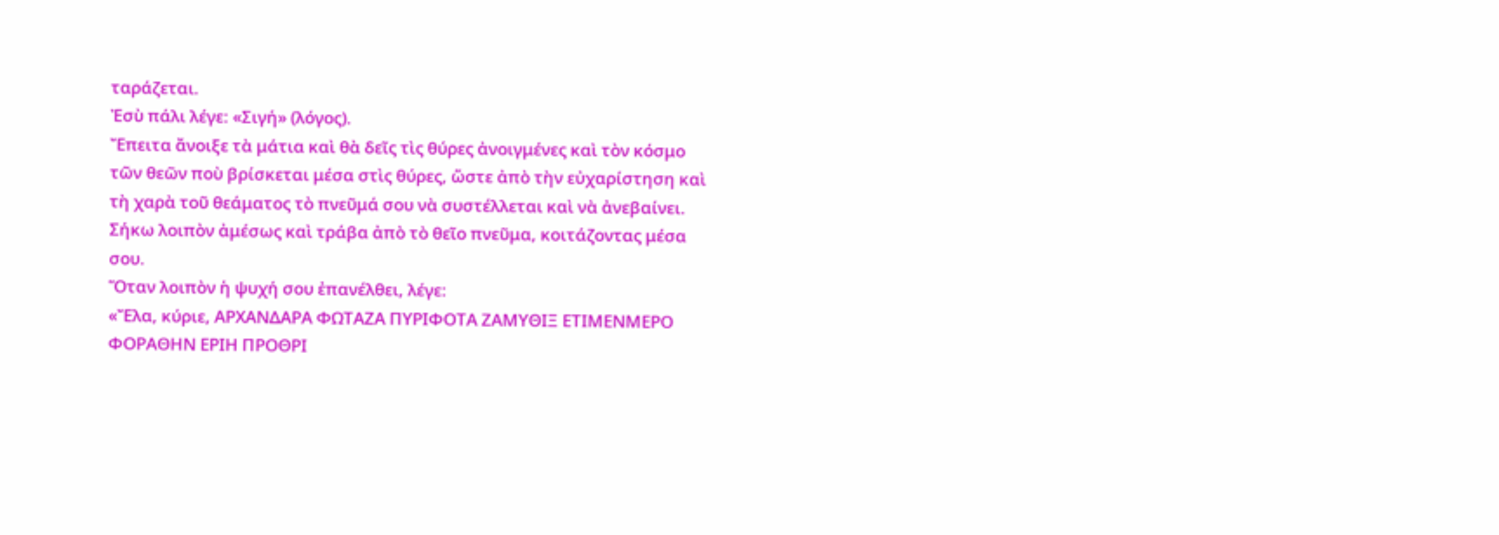ταράζεται.
Ἐσὺ πάλι λέγε: «Σιγή» (λόγος).
Ἔπειτα ἄνοιξε τὰ μάτια καὶ θὰ δεῖς τὶς θύρες ἀνοιγμένες καὶ τὸν κόσμο τῶν θεῶν ποὺ βρίσκεται μέσα στὶς θύρες, ὥστε ἀπὸ τὴν εὐχαρίστηση καὶ τὴ χαρὰ τοῦ θεάματος τὸ πνεῦμά σου νὰ συστέλλεται καὶ νὰ ἀνεβαίνει.
Σήκω λοιπὸν ἀμέσως καὶ τράβα ἀπὸ τὸ θεῖο πνεῦμα, κοιτάζοντας μέσα σου.
Ὅταν λοιπὸν ἡ ψυχή σου ἐπανέλθει, λέγε:
«Ἔλα, κύριε, ΑΡΧΑΝΔΑΡΑ ΦΩΤΑΖΑ ΠΥΡΙΦΟΤΑ ΖΑΜΥΘΙΞ ΕΤΙΜΕΝΜΕΡΟ ΦΟΡΑΘΗΝ ΕΡΙΗ ΠΡΟΘΡΙ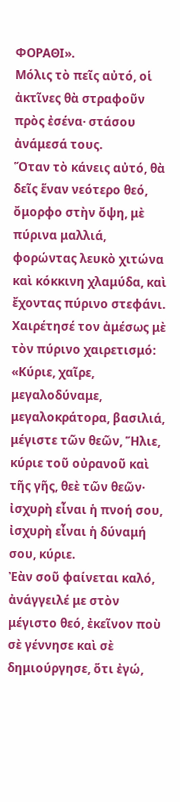ΦΟΡΑΘΙ».
Μόλις τὸ πεῖς αὐτό, οἱ ἀκτῖνες θὰ στραφοῦν πρὸς ἐσένα· στάσου ἀνάμεσά τους.
Ὅταν τὸ κάνεις αὐτό, θὰ δεῖς ἕναν νεότερο θεό, ὄμορφο στὴν ὄψη, μὲ πύρινα μαλλιά, φορώντας λευκὸ χιτώνα καὶ κόκκινη χλαμύδα, καὶ ἔχοντας πύρινο στεφάνι.
Χαιρέτησέ τον ἀμέσως μὲ τὸν πύρινο χαιρετισμό:
«Κύριε, χαῖρε, μεγαλοδύναμε, μεγαλοκράτορα, βασιλιά, μέγιστε τῶν θεῶν, Ἥλιε, κύριε τοῦ οὐρανοῦ καὶ τῆς γῆς, θεὲ τῶν θεῶν· ἰσχυρὴ εἶναι ἡ πνοή σου, ἰσχυρὴ εἶναι ἡ δύναμή σου, κύριε.
Ἐὰν σοῦ φαίνεται καλό, ἀνάγγειλέ με στὸν μέγιστο θεό, ἐκεῖνον ποὺ σὲ γέννησε καὶ σὲ δημιούργησε, ὅτι ἐγώ,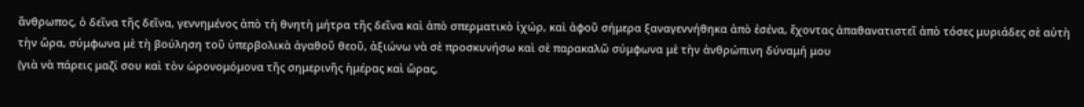ἄνθρωπος, ὁ δεῖνα τῆς δεῖνα, γεννημένος ἀπὸ τὴ θνητὴ μήτρα τῆς δεῖνα καὶ ἀπὸ σπερματικὸ ἰχώρ, καὶ ἀφοῦ σήμερα ξαναγεννήθηκα ἀπὸ ἐσένα, ἔχοντας ἀπαθανατιστεῖ ἀπὸ τόσες μυριάδες σὲ αὐτὴ τὴν ὥρα, σύμφωνα μὲ τὴ βούληση τοῦ ὑπερβολικὰ ἀγαθοῦ θεοῦ, ἀξιώνω νὰ σὲ προσκυνήσω καὶ σὲ παρακαλῶ σύμφωνα μὲ τὴν ἀνθρώπινη δύναμή μου
(γιὰ νὰ πάρεις μαζί σου καὶ τὸν ὡρονομόμονα τῆς σημερινῆς ἡμέρας καὶ ὥρας,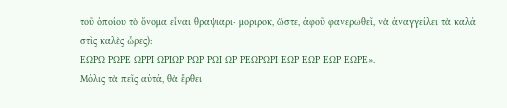τοῦ ὁποίου τὸ ὄνομα εἶναι θραψιαρι· μοριροκ, ὥστε, ἀφοῦ φανερωθεῖ, νὰ ἀναγγείλει τὰ καλά στὶς καλὲς ὧρες):
ΕΩΡΩ ΡΩΡΕ ΩΡΡΙ ΩΡΙΩΡ ΡΩΡ ΡΩΙ ΩΡ ΡΕΩΡΩΡΙ ΕΩΡ ΕΩΡ ΕΩΡ ΕΩΡΕ».
Μόλις τὰ πεῖς αὐτά, θὰ ἔρθει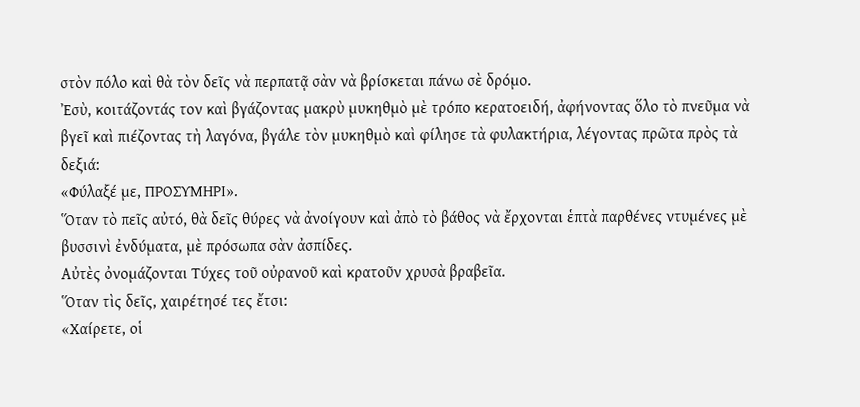στὸν πόλο καὶ θὰ τὸν δεῖς νὰ περπατᾷ σὰν νὰ βρίσκεται πάνω σὲ δρόμο.
Ἐσὺ, κοιτάζοντάς τον καὶ βγάζοντας μακρὺ μυκηθμὸ μὲ τρόπο κερατοειδή, ἀφήνοντας ὅλο τὸ πνεῦμα νὰ βγεῖ καὶ πιέζοντας τὴ λαγόνα, βγάλε τὸν μυκηθμὸ καὶ φίλησε τὰ φυλακτήρια, λέγοντας πρῶτα πρὸς τὰ δεξιά:
«Φύλαξέ με, ΠΡΟΣΥΜΗΡΙ».
Ὅταν τὸ πεῖς αὐτό, θὰ δεῖς θύρες νὰ ἀνοίγουν καὶ ἀπὸ τὸ βάθος νὰ ἔρχονται ἑπτὰ παρθένες ντυμένες μὲ βυσσινὶ ἐνδύματα, μὲ πρόσωπα σὰν ἀσπίδες.
Αὐτὲς ὀνομάζονται Τύχες τοῦ οὐρανοῦ καὶ κρατοῦν χρυσὰ βραβεῖα.
Ὅταν τὶς δεῖς, χαιρέτησέ τες ἔτσι:
«Χαίρετε, οἱ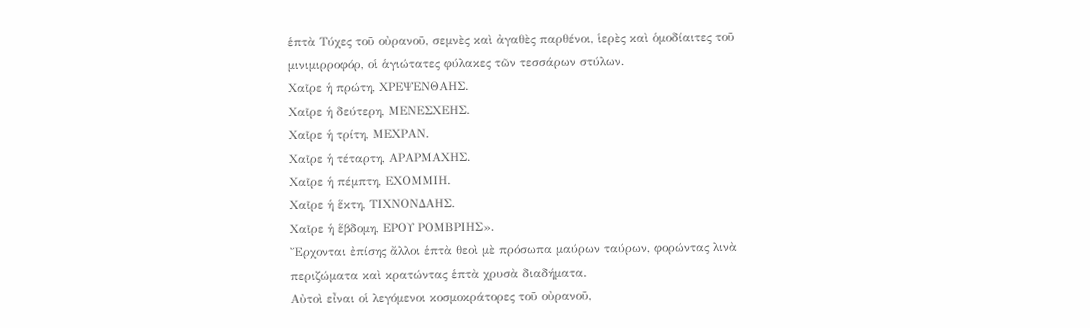ἑπτὰ Τύχες τοῦ οὐρανοῦ, σεμνὲς καὶ ἀγαθὲς παρθένοι, ἱερὲς καὶ ὁμοδίαιτες τοῦ μινιμιρροφόρ, οἱ ἁγιώτατες φύλακες τῶν τεσσάρων στύλων.
Χαῖρε ἡ πρώτη, ΧΡΕΨΕΝΘΑΗΣ.
Χαῖρε ἡ δεύτερη, ΜΕΝΕΣΧΕΗΣ.
Χαῖρε ἡ τρίτη, ΜΕΧΡΑΝ.
Χαῖρε ἡ τέταρτη, ΑΡΑΡΜΑΧΗΣ.
Χαῖρε ἡ πέμπτη, ΕΧΟΜΜΙΗ.
Χαῖρε ἡ ἕκτη, ΤΙΧΝΟΝΔΑΗΣ.
Χαῖρε ἡ ἕβδομη, ΕΡΟΥ ΡΟΜΒΡΙΗΣ».
Ἔρχονται ἐπίσης ἄλλοι ἑπτὰ θεοὶ μὲ πρόσωπα μαύρων ταύρων, φορώντας λινὰ περιζώματα καὶ κρατώντας ἑπτὰ χρυσὰ διαδήματα.
Αὐτοὶ εἶναι οἱ λεγόμενοι κοσμοκράτορες τοῦ οὐρανοῦ,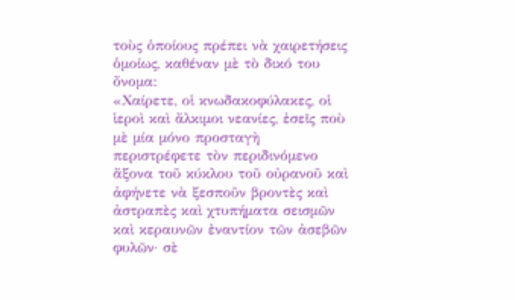τοὺς ὁποίους πρέπει νὰ χαιρετήσεις ὁμοίως, καθέναν μὲ τὸ δικό του ὄνομα:
«Χαίρετε, οἱ κνωδακοφύλακες, οἱ ἱεροὶ καὶ ἄλκιμοι νεανίες, ἐσεῖς ποὺ μὲ μία μόνο προσταγὴ περιστρέφετε τὸν περιδινόμενο ἄξονα τοῦ κύκλου τοῦ οὐρανοῦ καὶ ἀφήνετε νὰ ξεσποῦν βροντὲς καὶ ἀστραπὲς καὶ χτυπήματα σεισμῶν καὶ κεραυνῶν ἐναντίον τῶν ἀσεβῶν φυλῶν· σὲ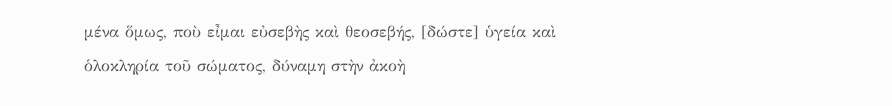μένα ὅμως, ποὺ εἶμαι εὐσεβὴς καὶ θεοσεβής, [δώστε] ὑγεία καὶ ὁλοκληρία τοῦ σώματος, δύναμη στὴν ἀκοὴ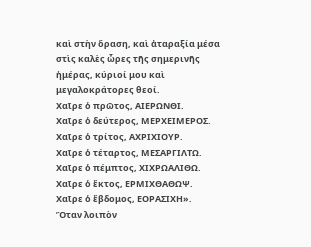καὶ στὴν ὅραση, καὶ ἀταραξία μέσα στὶς καλὲς ὧρες τῆς σημερινῆς ἡμέρας, κύριοί μου καὶ μεγαλοκράτορες θεοί.
Χαῖρε ὁ πρῶτος, ΑΙΕΡΩΝΘΙ.
Χαῖρε ὁ δεύτερος, ΜΕΡΧΕΙΜΕΡΟΣ.
Χαῖρε ὁ τρίτος, ΑΧΡΙΧΙΟΥΡ.
Χαῖρε ὁ τέταρτος, ΜΕΣΑΡΓΙΛΤΩ.
Χαῖρε ὁ πέμπτος, ΧΙΧΡΩΑΛΙΘΩ.
Χαῖρε ὁ ἕκτος, ΕΡΜΙΧΘΑΘΩΨ.
Χαῖρε ὁ ἕβδομος, ΕΟΡΑΣΙΧΗ».
Ὅταν λοιπὸν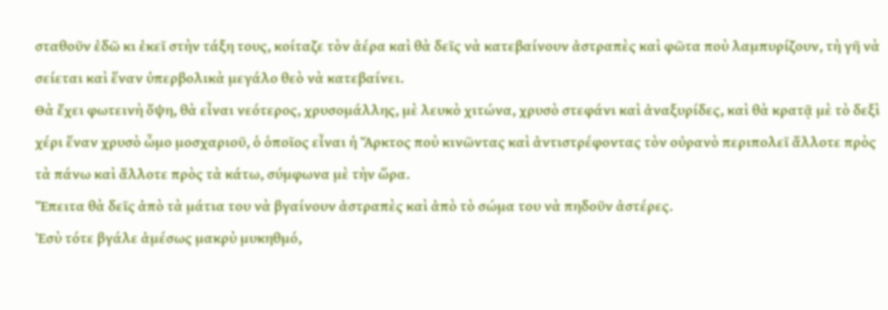σταθοῦν ἐδῶ κι ἐκεῖ στὴν τάξη τους, κοίταζε τὸν ἀέρα καὶ θὰ δεῖς νὰ κατεβαίνουν ἀστραπὲς καὶ φῶτα ποὺ λαμπυρίζουν, τὴ γῆ νὰ σείεται καὶ ἕναν ὑπερβολικὰ μεγάλο θεὸ νὰ κατεβαίνει.
Θὰ ἔχει φωτεινὴ ὄψη, θὰ εἶναι νεότερος, χρυσομάλλης, μὲ λευκὸ χιτώνα, χρυσὸ στεφάνι καὶ ἀναξυρίδες, καὶ θὰ κρατᾷ μὲ τὸ δεξὶ χέρι ἕναν χρυσὸ ὦμο μοσχαριοῦ, ὁ ὁποῖος εἶναι ἡ Ἄρκτος ποὺ κινῶντας καὶ ἀντιστρέφοντας τὸν οὐρανὸ περιπολεῖ ἄλλοτε πρὸς τὰ πάνω καὶ ἄλλοτε πρὸς τὰ κάτω, σύμφωνα μὲ τὴν ὥρα.
Ἔπειτα θὰ δεῖς ἀπὸ τὰ μάτια του νὰ βγαίνουν ἀστραπὲς καὶ ἀπὸ τὸ σώμα του νὰ πηδοῦν ἀστέρες.
Ἐσὺ τότε βγάλε ἀμέσως μακρὺ μυκηθμό,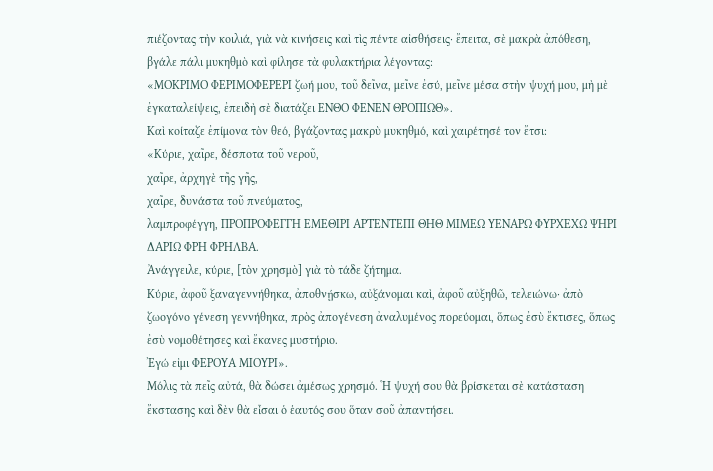πιέζοντας τὴν κοιλιά, γιὰ νὰ κινήσεις καὶ τὶς πέντε αἰσθήσεις· ἔπειτα, σὲ μακρὰ ἀπόθεση, βγάλε πάλι μυκηθμὸ καὶ φίλησε τὰ φυλακτήρια λέγοντας:
«ΜΟΚΡΙΜΟ ΦΕΡΙΜΟΦΕΡΕΡΙ ζωή μου, τοῦ δεῖνα, μεῖνε ἐσύ, μεῖνε μέσα στὴν ψυχή μου, μὴ μὲ ἐγκαταλείψεις, ἐπειδὴ σὲ διατάζει ΕΝΘΟ ΦΕΝΕΝ ΘΡΟΠΙΩΘ».
Καὶ κοίταζε ἐπίμονα τὸν θεό, βγάζοντας μακρὺ μυκηθμό, καὶ χαιρέτησέ τον ἔτσι:
«Κύριε, χαῖρε, δέσποτα τοῦ νεροῦ,
χαῖρε, ἀρχηγὲ τῆς γῆς,
χαῖρε, δυνάστα τοῦ πνεύματος,
λαμπροφέγγη, ΠΡΟΠΡΟΦΕΓΓΗ ΕΜΕΘΙΡΙ ΑΡΤΕΝΤΕΠΙ ΘΗΘ ΜΙΜΕΩ ΥΕΝΑΡΩ ΦΥΡΧΕΧΩ ΨΗΡΙ ΔΑΡΙΩ ΦΡΗ ΦΡΗΛΒΑ.
Ἀνάγγειλε, κύριε, [τὸν χρησμὸ] γιὰ τὸ τάδε ζήτημα.
Κύριε, ἀφοῦ ξαναγεννήθηκα, ἀποθνῄσκω, αὐξάνομαι καὶ, ἀφοῦ αὐξηθῶ, τελειώνω· ἀπὸ ζωογόνο γένεση γεννήθηκα, πρὸς ἀπογένεση ἀναλυμένος πορεύομαι, ὅπως ἐσὺ ἔκτισες, ὅπως ἐσὺ νομοθέτησες καὶ ἔκανες μυστήριο.
Ἐγώ εἰμι ΦΕΡΟΥΑ ΜΙΟΥΡΙ».
Μόλις τὰ πεῖς αὐτά, θὰ δώσει ἀμέσως χρησμό. Ἡ ψυχή σου θὰ βρίσκεται σὲ κατάσταση ἔκστασης καὶ δὲν θὰ εἶσαι ὁ ἑαυτός σου ὅταν σοῦ ἀπαντήσει.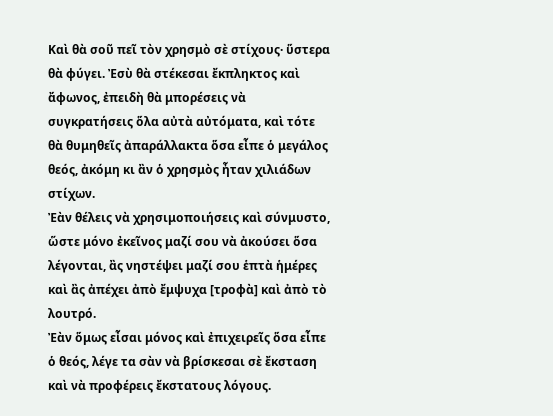Καὶ θὰ σοῦ πεῖ τὸν χρησμὸ σὲ στίχους· ὕστερα θὰ φύγει. Ἐσὺ θὰ στέκεσαι ἔκπληκτος καὶ ἄφωνος, ἐπειδὴ θὰ μπορέσεις νὰ συγκρατήσεις ὅλα αὐτὰ αὐτόματα, καὶ τότε θὰ θυμηθεῖς ἀπαράλλακτα ὅσα εἶπε ὁ μεγάλος θεός, ἀκόμη κι ἂν ὁ χρησμὸς ἦταν χιλιάδων στίχων.
Ἐὰν θέλεις νὰ χρησιμοποιήσεις καὶ σύνμυστο, ὥστε μόνο ἐκεῖνος μαζί σου νὰ ἀκούσει ὅσα λέγονται, ἂς νηστέψει μαζί σου ἑπτὰ ἡμέρες καὶ ἂς ἀπέχει ἀπὸ ἔμψυχα [τροφὰ] καὶ ἀπὸ τὸ λουτρό.
Ἐὰν ὅμως εἶσαι μόνος καὶ ἐπιχειρεῖς ὅσα εἶπε ὁ θεός, λέγε τα σὰν νὰ βρίσκεσαι σὲ ἔκσταση καὶ νὰ προφέρεις ἔκστατους λόγους.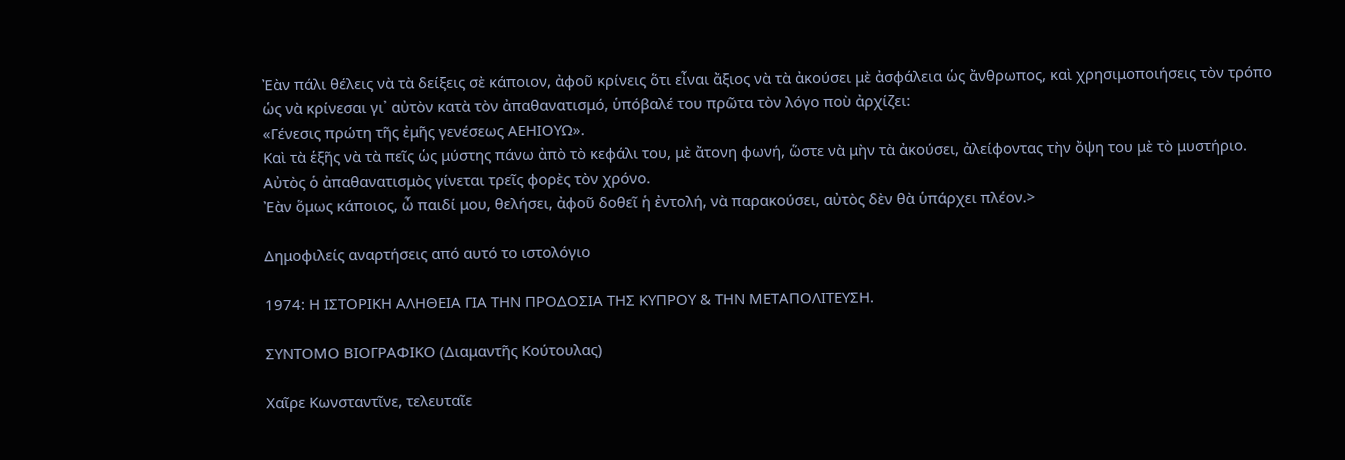Ἐὰν πάλι θέλεις νὰ τὰ δείξεις σὲ κάποιον, ἀφοῦ κρίνεις ὅτι εἶναι ἄξιος νὰ τὰ ἀκούσει μὲ ἀσφάλεια ὡς ἄνθρωπος, καὶ χρησιμοποιήσεις τὸν τρόπο ὡς νὰ κρίνεσαι γι᾿ αὐτὸν κατὰ τὸν ἀπαθανατισμό, ὑπόβαλέ του πρῶτα τὸν λόγο ποὺ ἀρχίζει:
«Γένεσις πρώτη τῆς ἐμῆς γενέσεως ΑΕΗΙΟΥΩ».
Καὶ τὰ ἑξῆς νὰ τὰ πεῖς ὡς μύστης πάνω ἀπὸ τὸ κεφάλι του, μὲ ἄτονη φωνή, ὥστε νὰ μὴν τὰ ἀκούσει, ἀλείφοντας τὴν ὄψη του μὲ τὸ μυστήριο.
Αὐτὸς ὁ ἀπαθανατισμὸς γίνεται τρεῖς φορὲς τὸν χρόνο.
Ἐὰν ὅμως κάποιος, ὦ παιδί μου, θελήσει, ἀφοῦ δοθεῖ ἡ ἐντολή, νὰ παρακούσει, αὐτὸς δὲν θὰ ὑπάρχει πλέον.>

Δημοφιλείς αναρτήσεις από αυτό το ιστολόγιο

1974: Η ΙΣΤΟΡΙΚΗ ΑΛΗΘΕΙΑ ΓΙΑ ΤΗΝ ΠΡΟΔΟΣΙΑ ΤΗΣ ΚΥΠΡΟΥ & ΤΗΝ ΜΕΤΑΠΟΛΙΤΕΥΣΗ.

ΣΥΝΤΟΜΟ ΒΙΟΓΡΑΦΙΚΟ (Διαμαντῆς Κούτουλας)

Χαῖρε Κωνσταντῖνε, τελευταῖε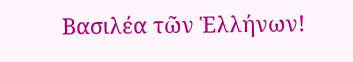Βασιλέα τῶν Ἑλλήνων!